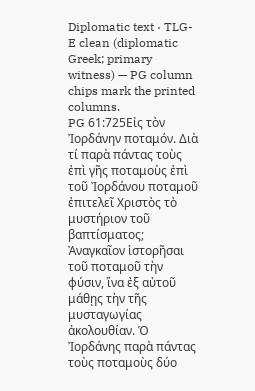Diplomatic text · TLG-E clean (diplomatic Greek; primary witness) — PG column chips mark the printed columns.
PG 61:725Εἰς τὸν Ἰορδάνην ποταμόν. Διὰ τί παρὰ πάντας τοὺς ἐπὶ γῆς ποταμοὺς ἐπὶ τοῦ Ἰορδάνου ποταμοῦ ἐπιτελεῖ Χριστὸς τὸ μυστήριον τοῦ βαπτίσματος; Ἀναγκαῖον ἱστορῆσαι τοῦ ποταμοῦ τὴν φύσιν, ἵνα ἐξ αὐτοῦ μάθῃς τὴν τῆς μυσταγωγίας ἀκολουθίαν. Ὁ Ἰορδάνης παρὰ πάντας τοὺς ποταμοὺς δύο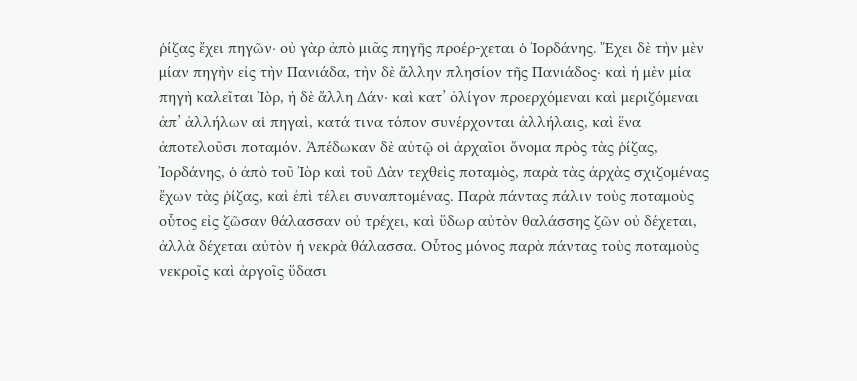ῥίζας ἔχει πηγῶν· οὐ γὰρ ἀπὸ μιᾶς πηγῆς προέρ-χεται ὁ Ἰορδάνης. Ἔχει δὲ τὴν μὲν μίαν πηγὴν εἰς τὴν Πανιάδα, τὴν δὲ ἄλλην πλησίον τῆς Πανιάδος· καὶ ἡ μὲν μία πηγὴ καλεῖται Ἰὸρ, ἡ δὲ ἄλλη Δάν· καὶ κατ’ ὀλίγον προερχόμεναι καὶ μεριζόμεναι ἀπ’ ἀλλήλων αἱ πηγαὶ, κατά τινα τόπον συνέρχονται ἀλλήλαις, καὶ ἕνα ἀποτελοῦσι ποταμόν. Ἀπέδωκαν δὲ αὐτῷ οἱ ἀρχαῖοι ὄνομα πρὸς τὰς ῥίζας, Ἰορδάνης, ὁ ἀπὸ τοῦ Ἰὸρ καὶ τοῦ Δὰν τεχθεὶς ποταμὸς, παρὰ τὰς ἀρχὰς σχιζομένας ἔχων τὰς ῥίζας, καὶ ἐπὶ τέλει συναπτομένας. Παρὰ πάντας πάλιν τοὺς ποταμοὺς οὗτος εἰς ζῶσαν θάλασσαν οὐ τρέχει, καὶ ὕδωρ αὐτὸν θαλάσσης ζῶν οὐ δέχεται, ἀλλὰ δέχεται αὐτὸν ἡ νεκρὰ θάλασσα. Οὗτος μόνος παρὰ πάντας τοὺς ποταμοὺς νεκροῖς καὶ ἀργοῖς ὕδασι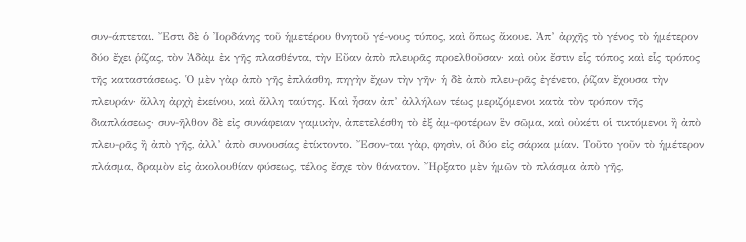συν-άπτεται. Ἔστι δὲ ὁ Ἰορδάνης τοῦ ἡμετέρου θνητοῦ γέ-νους τύπος, καὶ ὅπως ἄκουε. Ἀπ’ ἀρχῆς τὸ γένος τὸ ἡμέτερον δύο ἔχει ῥίζας, τὸν Ἀδὰμ ἐκ γῆς πλασθέντα, τὴν Εὔαν ἀπὸ πλευρᾶς προελθοῦσαν· καὶ οὐκ ἔστιν εἷς τόπος καὶ εἷς τρόπος τῆς καταστάσεως. Ὁ μὲν γὰρ ἀπὸ γῆς ἐπλάσθη, πηγὴν ἔχων τὴν γῆν· ἡ δὲ ἀπὸ πλευ-ρᾶς ἐγένετο, ῥίζαν ἔχουσα τὴν πλευράν· ἄλλη ἀρχὴ ἐκείνου, καὶ ἄλλη ταύτης. Καὶ ἦσαν ἀπ’ ἀλλήλων τέως μεριζόμενοι κατὰ τὸν τρόπον τῆς διαπλάσεως· συν-ῆλθον δὲ εἰς συνάφειαν γαμικὴν, ἀπετελέσθη τὸ ἐξ ἀμ-φοτέρων ἓν σῶμα, καὶ οὐκέτι οἱ τικτόμενοι ἢ ἀπὸ πλευ-ρᾶς ἢ ἀπὸ γῆς, ἀλλ’ ἀπὸ συνουσίας ἐτίκτοντο. Ἔσον-ται γὰρ, φησὶν, οἱ δύο εἰς σάρκα μίαν. Τοῦτο γοῦν τὸ ἡμέτερον πλάσμα, δραμὸν εἰς ἀκολουθίαν φύσεως, τέλος ἔσχε τὸν θάνατον. Ἤρξατο μὲν ἡμῶν τὸ πλάσμα ἀπὸ γῆς,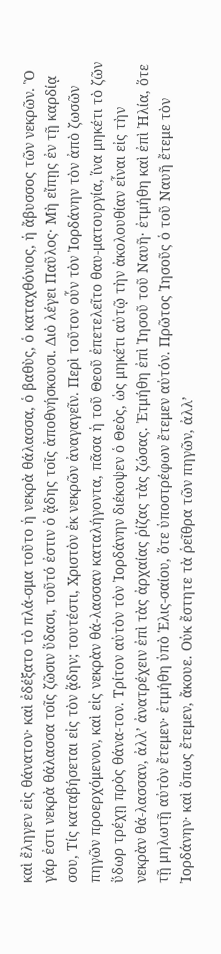καὶ ἔληγεν εἰς θάνατον· καὶ ἐδέξατο τὸ πλά-σμα τοῦτο ἡ νεκρὰ θάλασσα, ὁ βαθὺς, ὁ καταχθόνιος, ἡ ἄβυσσος τῶν νεκρῶν. Ὃ γάρ ἐστι νεκρὰ θάλασσα τοῖς ζῶσιν ὕδασι, τοῦτό ἐστιν ὁ ᾅδης τοῖς ἀποθνήσκουσι. Διὸ λέγει Παῦλος· Μὴ εἴπῃς ἐν τῇ καρδίᾳ σου, Τίς καταβήσεται εἰς τὸν ᾅδην; τουτέστι, Χριστὸν ἐκ νεκρῶν ἀναγαγεῖν. Περὶ τοῦτον οὖν τὸν Ἰορδάνην τὸν ἀπὸ ζωσῶν πηγῶν προερχόμενον, καὶ εἰς νεκρὰν θά-λασσαν καταλήγοντα, πᾶσα ἡ τοῦ Θεοῦ ἐπετελεῖτο θαυ-ματουργία, ἵνα μηκέτι τὸ ζῶν ὕδωρ τρέχῃ πρὸς θάνα-τον. Τρίτον αὐτὸν τὸν Ἰορδάνην διέκοψεν ὁ Θεὸς, ὡς μηκέτι αὐτῷ τὴν ἀκολουθίαν εἶναι εἰς τὴν νεκρὰν θά-λασσαν, ἀλλ’ ἀνατρέχειν ἐπὶ τὰς ἀρχαίας ῥίζας τὰς ζώσας. Ἐτμήθη ἐπὶ Ἰησοῦ τοῦ Ναυῆ· ἐτμήθη καὶ ἐπὶ Ἠλία, ὅτε τῇ μηλωτῇ αὐτὸν ἔτεμεν· ἐτμήθη ὑπὸ Ἑλις-σαίου, ὅτε ὑποστρέφων ἔτεμεν αὐτόν. Πρῶτος Ἰησοῦς ὁ τοῦ Ναυῆ ἔτεμε τὸν Ἰορδάνην· καὶ ὅπως ἔτεμεν, ἄκουε. Οὐκ ἔστητε τὰ ῥεῖθρα τῶν πηγῶν, ἀλλ’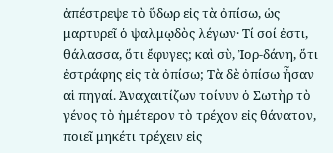ἀπέστρεψε τὸ ὕδωρ εἰς τὰ ὀπίσω, ὡς μαρτυρεῖ ὁ ψαλμῳδὸς λέγων· Τί σοί ἐστι, θάλασσα, ὅτι ἔφυγες; καὶ σὺ, Ἰορ-δάνη, ὅτι ἐστράφης εἰς τὰ ὀπίσω; Τὰ δὲ ὀπίσω ἦσαν αἱ πηγαί. Ἀναχαιτίζων τοίνυν ὁ Σωτὴρ τὸ γένος τὸ ἡμέτερον τὸ τρέχον εἰς θάνατον, ποιεῖ μηκέτι τρέχειν εἰς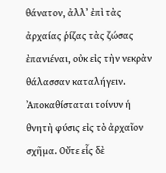θάνατον, ἀλλ’ ἐπὶ τὰς ἀρχαίας ῥίζας τὰς ζώσας ἐπανιέναι, οὐκ εἰς τὴν νεκρὰν θάλασσαν καταλήγειν. Ἀποκαθίσταται τοίνυν ἡ θνητὴ φύσις εἰς τὸ ἀρχαῖον σχῆμα. Οὔτε εἷς δὲ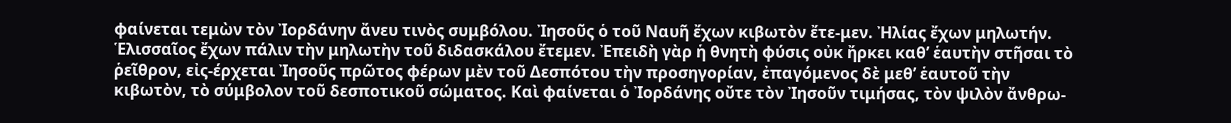φαίνεται τεμὼν τὸν Ἰορδάνην ἄνευ τινὸς συμβόλου. Ἰησοῦς ὁ τοῦ Ναυῆ ἔχων κιβωτὸν ἔτε-μεν. Ἠλίας ἔχων μηλωτήν. Ἑλισσαῖος ἔχων πάλιν τὴν μηλωτὴν τοῦ διδασκάλου ἔτεμεν. Ἐπειδὴ γὰρ ἡ θνητὴ φύσις οὐκ ἤρκει καθ’ ἑαυτὴν στῆσαι τὸ ῥεῖθρον, εἰς-έρχεται Ἰησοῦς πρῶτος φέρων μὲν τοῦ Δεσπότου τὴν προσηγορίαν, ἐπαγόμενος δὲ μεθ’ ἑαυτοῦ τὴν κιβωτὸν, τὸ σύμβολον τοῦ δεσποτικοῦ σώματος. Καὶ φαίνεται ὁ Ἰορδάνης οὔτε τὸν Ἰησοῦν τιμήσας, τὸν ψιλὸν ἄνθρω-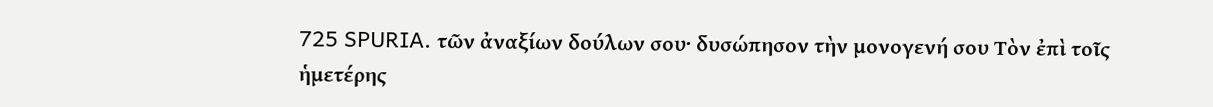725 SPURIA. τῶν ἀναξίων δούλων σου· δυσώπησον τὴν μονογενή σου Τὸν ἐπὶ τοῖς ἡμετέρης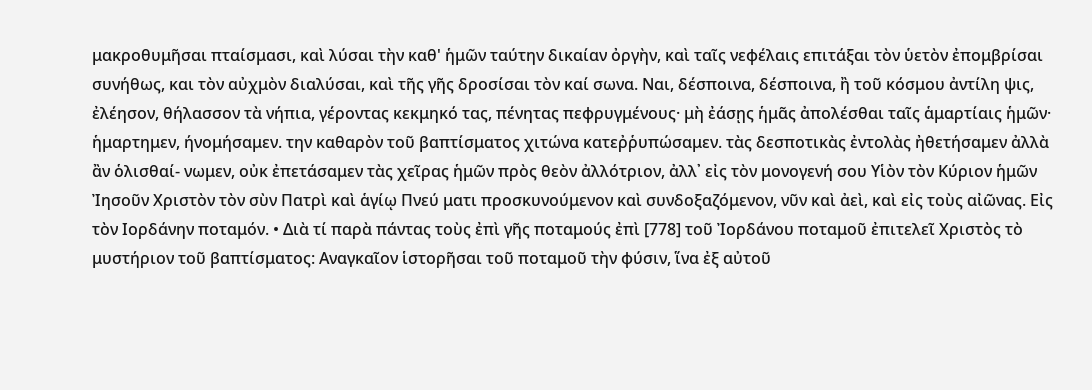μακροθυμῆσαι πταίσμασι, καὶ λύσαι τὴν καθ' ἡμῶν ταύτην δικαίαν ὀργὴν, καὶ ταῖς νεφέλαις επιτάξαι τὸν ὑετὸν ἐπομβρίσαι συνήθως, και τὸν αὐχμὸν διαλύσαι, καὶ τῆς γῆς δροσίσαι τὸν καί σωνα. Ναι, δέσποινα, δέσποινα, ἢ τοῦ κόσμου ἀντίλη ψις, ἐλέησον, θήλασσον τὰ νήπια, γέροντας κεκμηκό τας, πένητας πεφρυγμένους· μὴ ἐάσῃς ἡμᾶς ἀπολέσθαι ταῖς ἁμαρτίαις ἡμῶν· ἡμαρτημεν, ήνομήσαμεν. την καθαρὸν τοῦ βαπτίσματος χιτώνα κατεῤῥυπώσαμεν. τὰς δεσποτικὰς ἐντολὰς ἠθετήσαμεν ἀλλὰ ἂν ὁλισθαί- νωμεν, οὐκ ἐπετάσαμεν τὰς χεῖρας ἡμῶν πρὸς θεὸν ἀλλότριον, ἀλλ᾽ εἰς τὸν μονογενή σου Υἱὸν τὸν Κύριον ἡμῶν Ἰησοῦν Χριστὸν τὸν σὺν Πατρὶ καὶ ἁγίῳ Πνεύ ματι προσκυνούμενον καὶ συνδοξαζόμενον, νῦν καὶ ἀεὶ, καὶ εἰς τοὺς αἰῶνας. Εἰς τὸν Ιορδάνην ποταμόν. • Διὰ τί παρὰ πάντας τοὺς ἐπὶ γῆς ποταμούς ἐπὶ [778] τοῦ Ἰορδάνου ποταμοῦ ἐπιτελεῖ Χριστὸς τὸ μυστήριον τοῦ βαπτίσματος: Αναγκαῖον ἱστορῆσαι τοῦ ποταμοῦ τὴν φύσιν, ἵνα ἐξ αὐτοῦ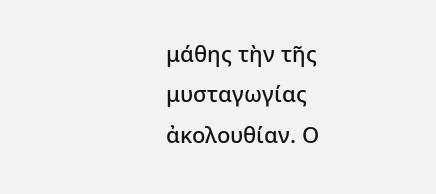μάθης τὴν τῆς μυσταγωγίας ἀκολουθίαν. Ο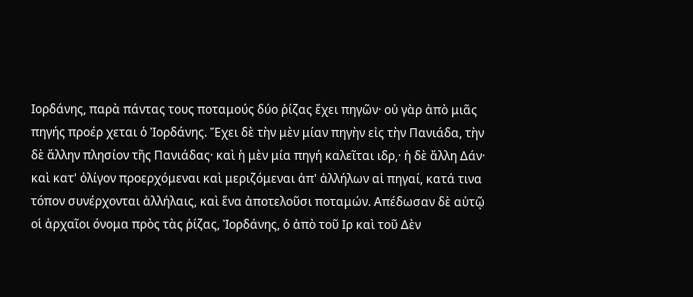Ιορδάνης, παρὰ πάντας τους ποταμούς δύο ῥίζας ἔχει πηγῶν· οὐ γὰρ ἀπὸ μιᾶς πηγής προέρ χεται ὁ Ἰορδάνης. Ἔχει δὲ τὴν μὲν μίαν πηγὴν εἰς τὴν Πανιάδα, τὴν δὲ ἄλλην πλησίον τῆς Πανιάδας· καὶ ἡ μὲν μία πηγή καλεῖται ιδρ,· ἡ δὲ ἄλλη Δάν· καὶ κατ' ὀλίγον προερχόμεναι καὶ μεριζόμεναι ἀπ' ἀλλήλων αἱ πηγαί, κατά τινα τόπον συνέρχονται ἀλλήλαις, καὶ ἕνα ἀποτελοῦσι ποταμών. Απέδωσαν δὲ αὐτῷ οἱ ἀρχαῖοι όνομα πρὸς τὰς ῥίζας, Ἰορδάνης, ὁ ἀπὸ τοῦ Ιρ καὶ τοῦ Δὲν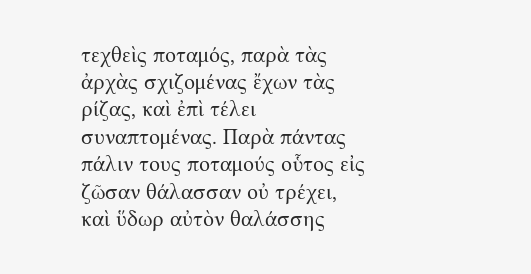τεχθεὶς ποταμός, παρὰ τὰς ἀρχὰς σχιζομένας ἔχων τὰς ρίζας, καὶ ἐπὶ τέλει συναπτομένας. Παρὰ πάντας πάλιν τους ποταμούς οὗτος εἰς ζῶσαν θάλασσαν οὐ τρέχει, καὶ ὕδωρ αὐτὸν θαλάσσης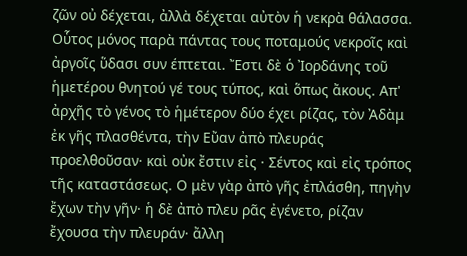ζῶν οὐ δέχεται, ἀλλὰ δέχεται αὐτὸν ἡ νεκρὰ θάλασσα. Οὗτος μόνος παρὰ πάντας τους ποταμούς νεκροῖς καὶ ἀργοῖς ὕδασι συν έπτεται. Ἔστι δὲ ὁ Ἰορδάνης τοῦ ἡμετέρου θνητού γέ τους τύπος, καὶ ὅπως ἄκους. Απ' ἀρχῆς τὸ γένος τὸ ἡμέτερον δύο έχει ρίζας, τὸν Ἀδὰμ ἐκ γῆς πλασθέντα, τὴν Εὔαν ἀπὸ πλευράς προελθοῦσαν· καὶ οὐκ ἔστιν εἰς · Σέντος καὶ εἰς τρόπος τῆς καταστάσεως. Ο μὲν γὰρ ἀπὸ γῆς ἐπλάσθη, πηγὴν ἔχων τὴν γῆν· ἡ δὲ ἀπὸ πλευ ρᾶς ἐγένετο, ρίζαν ἔχουσα τὴν πλευράν· ἄλλη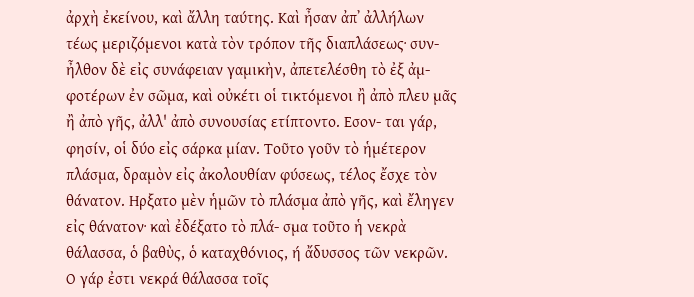ἀρχὴ ἐκείνου, καὶ ἄλλη ταύτης. Καὶ ἦσαν ἀπ᾽ ἀλλήλων τέως μεριζόμενοι κατὰ τὸν τρόπον τῆς διαπλάσεως· συν- ἦλθον δὲ εἰς συνάφειαν γαμικὴν, ἀπετελέσθη τὸ ἐξ ἀμ- φοτέρων ἐν σῶμα, καὶ οὐκέτι οἱ τικτόμενοι ἢ ἀπὸ πλευ μᾶς ἢ ἀπὸ γῆς, ἀλλ' ἀπὸ συνουσίας ετίπτοντο. Εσον- ται γάρ, φησίν, οἱ δύο εἰς σάρκα μίαν. Τοῦτο γοῦν τὸ ἡμέτερον πλάσμα, δραμὸν εἰς ἀκολουθίαν φύσεως, τέλος ἔσχε τὸν θάνατον. Ηρξατο μὲν ἡμῶν τὸ πλάσμα ἀπὸ γῆς, καὶ ἔληγεν εἰς θάνατον· καὶ ἐδέξατο τὸ πλά- σμα τοῦτο ἡ νεκρὰ θάλασσα, ὁ βαθὺς, ὁ καταχθόνιος, ή ἄδυσσος τῶν νεκρῶν. Ο γάρ ἐστι νεκρά θάλασσα τοῖς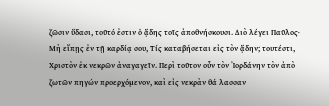ζῶσιν ὕδασι, τοῦτό ἐστιν ὁ ᾅδης τοῖς ἀποθνήσκουσι. Διὸ λέγει Παῦλος· Μὴ εἴπῃς ἐν τῇ καρδίᾳ σου, Τίς καταβήσεται εἰς τὸν ᾅδην; τουτέστι, Χριστὸν ἐκ νεκρῶν ἀναγαγεῖν. Περὶ τοῦτον οὖν τὸν Ἰορδάνην τὸν ἀπὸ ζωτῶν πηγών προερχόμενον, καὶ εἰς νεκρὰν θά λασσαν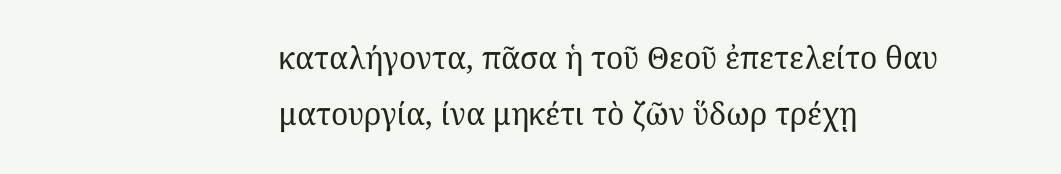καταλήγοντα, πᾶσα ἡ τοῦ Θεοῦ ἐπετελείτο θαυ ματουργία, ίνα μηκέτι τὸ ζῶν ὕδωρ τρέχῃ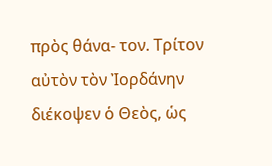πρὸς θάνα- τον. Τρίτον αὐτὸν τὸν Ἰορδάνην διέκοψεν ὁ Θεὸς, ὡς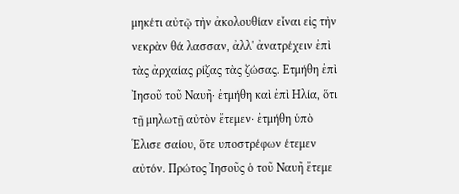μηκέτι αὐτῷ τὴν ἀκολουθίαν εἶναι εἰς τὴν νεκρὰν θά λασσαν, ἀλλ' ἀνατρέχειν ἐπὶ τὰς ἀρχαίας ρίζας τὰς ζώσας. Ετμήθη ἐπὶ Ἰησοῦ τοῦ Ναυῆ· ἐτμήθη καὶ ἐπὶ Ηλία, ὅτι τῇ μηλωτῇ αὐτὸν ἔτεμεν· ἐτμήθη ὑπὸ Ἑλισε σαίου, ὅτε υποστρέφων έτεμεν αὐτόν. Πρώτος Ἰησοῦς ὁ τοῦ Ναυῆ ἔτεμε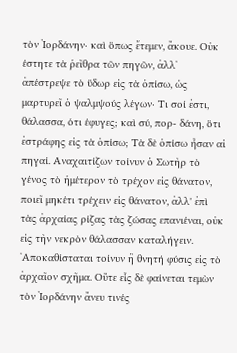τὸν Ἰορδάνην· καὶ ὅπως ἔτεμεν, ἄκουε. Οὐκ έστητε τὰ ῥεῖθρα τῶν πηγῶν, ἀλλ᾽ ἀπέστρεψε τὸ ὕδωρ εἰς τὰ ὀπίσω, ὡς μαρτυρεῖ ὁ ψαλμψούς λέγων· Τι σοί ἐστι, θάλασσα, ότι έφυγες; καὶ σύ, πορ- δάνη, ὅτι ἐστράφης εἰς τὰ ὀπίσω; Τὰ δὲ ὀπίσω ἦσαν αἱ πηγαί. Αναχαιτίζων τοίνυν ὁ Σωτὴρ τὸ γένος τὸ ἡμέτερον τὸ τρέχον εἰς θάνατον, ποιεῖ μηκέτι τρέχειν εἰς θάνατον, ἀλλ' ἐπὶ τὰς ἀρχαίας ρίζας τὰς ζώσας επανιέναι, οὐκ εἰς τὴν νεκρὸν θάλασσαν καταλήγειν. ᾿Αποκαθίσταται τοίνυν ἢ θνητή φύσις εἰς τὸ ἀρχαῖον σχῆμα. Οὔτε εἷς δὲ φαίνεται τεμὼν τὸν Ἰορδάνην ἄνευ τινές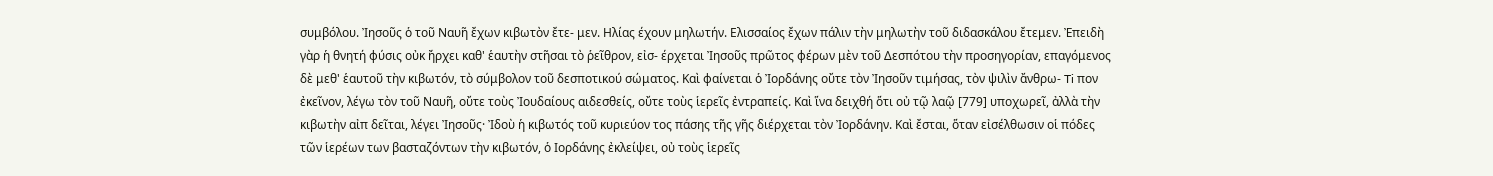συμβόλου. Ἰησοῦς ὁ τοῦ Ναυῆ ἔχων κιβωτὸν ἔτε- μεν. Ηλίας έχουν μηλωτήν. Ελισσαίος ἔχων πάλιν τὴν μηλωτὴν τοῦ διδασκάλου ἔτεμεν. Ἐπειδὴ γὰρ ἡ θνητή φύσις οὐκ ἤρχει καθ' ἑαυτὴν στῆσαι τὸ ῥεῖθρον, εἰσ- έρχεται Ἰησοῦς πρῶτος φέρων μὲν τοῦ Δεσπότου τὴν προσηγορίαν, επαγόμενος δὲ μεθ' ἑαυτοῦ τὴν κιβωτόν, τὸ σύμβολον τοῦ δεσποτικού σώματος. Καὶ φαίνεται ὁ Ἰορδάνης οὔτε τὸν Ἰησοῦν τιμήσας, τὸν ψιλὶν ἄνθρω- Ti πον ἐκεῖνον, λέγω τὸν τοῦ Ναυῆ, οὔτε τοὺς Ἰουδαίους αιδεσθείς, οὔτε τοὺς ἱερεῖς ἐντραπείς. Καὶ ἵνα δειχθή ὅτι οὐ τῷ λαῷ [779] υποχωρεῖ, ἀλλὰ τὴν κιβωτὴν αἰπ δεῖται, λέγει Ἰησοῦς· Ἰδοὺ ἡ κιβωτός τοῦ κυριεύον τος πάσης τῆς γῆς διέρχεται τὸν Ἰορδάνην. Καὶ ἔσται, ὅταν εἰσέλθωσιν οἱ πόδες τῶν ἱερέων των βασταζόντων τὴν κιβωτόν, ὁ Ιορδάνης ἐκλείψει, οὐ τοὺς ἱερεῖς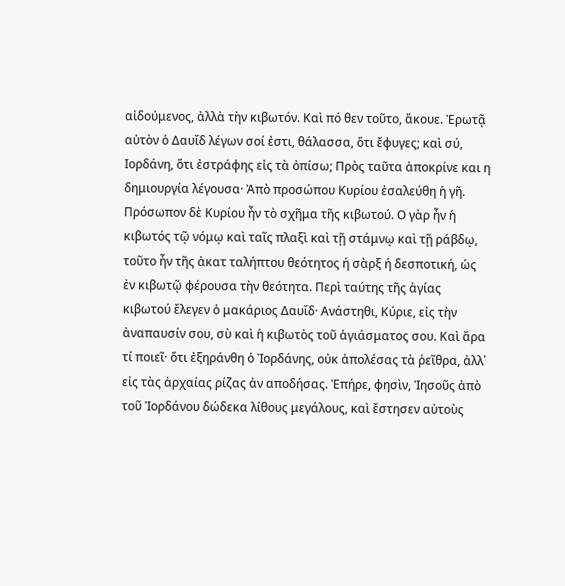αἰδούμενος, ἀλλὰ τὴν κιβωτόν. Καὶ πό θεν τοῦτο, ἄκουε. Ἐρωτᾷ αὐτὸν ὁ Δαυΐδ λέγων σοί ἐστι, θάλασσα, ὅτι ἔφυγες; καὶ σύ, Ιορδάνη, ὅτι ἐστράφης εἰς τὰ ὀπίσω; Πρὸς ταῦτα ἀποκρίνε και η δημιουργία λέγουσα· Ἀπὸ προσώπου Κυρίου ἐσαλεύθη ἡ γῆ. Πρόσωπον δὲ Κυρίου ἦν τὸ σχῆμα τῆς κιβωτού. Ο γὰρ ἦν ἡ κιβωτός τῷ νόμῳ καὶ ταῖς πλαξὶ καὶ τῇ στάμνῳ καὶ τῇ ράβδῳ, τοῦτο ἦν τῆς ἀκατ ταλήπτου θεότητος ή σὰρξ ή δεσποτική, ὡς ἐν κιβωτῷ φέρουσα τὴν θεότητα. Περὶ ταύτης τῆς ἁγίας κιβωτού ἔλεγεν ὁ μακάριος Δαυΐδ· Ανάστηθι, Κύριε, εἰς τὴν ἀναπαυσίν σου, σὺ καὶ ἡ κιβωτὸς τοῦ ἁγιάσματος σου. Καὶ ἄρα τί ποιεῖ· ὅτι ἐξηράνθη ὁ Ἰορδάνης, οὐκ ἀπολέσας τὰ ῥεῖθρα, ἀλλ᾽ εἰς τὰς ἀρχαίας ρίζας ἀν αποδήσας. Ἐπήρε, φησὶν, Ἰησοῦς ἀπὸ τοῦ Ἰορδάνου δώδεκα λίθους μεγάλους, καὶ ἔστησεν αὐτοὺς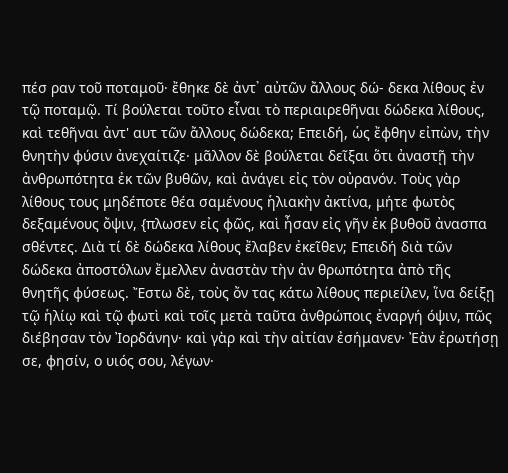πέσ ραν τοῦ ποταμοῦ· ἔθηκε δὲ ἀντ᾽ αὐτῶν ἄλλους δώ- δεκα λίθους ἐν τῷ ποταμῷ. Τί βούλεται τοῦτο εἶναι τὸ περιαιρεθῆναι δώδεκα λίθους, καὶ τεθῆναι ἀντ' αυτ τῶν ἄλλους δώδεκα; Επειδή, ὡς ἔφθην εἰπὼν, τὴν θνητὴν φύσιν ἀνεχαίτιζε· μᾶλλον δὲ βούλεται δεῖξαι ὅτι ἀναστῇ τὴν ἀνθρωπότητα ἐκ τῶν βυθῶν, καὶ ἀνάγει εἰς τὸν οὐρανόν. Τοὺς γὰρ λίθους τους μηδέποτε θέα σαμένους ἡλιακὴν ἀκτίνα, μήτε φωτὸς δεξαμένους ὄψιν, {πλωσεν εἰς φῶς, καὶ ἦσαν εἰς γῆν ἐκ βυθοῦ ἀνασπα σθέντες. Διὰ τί δὲ δώδεκα λίθους ἔλαβεν ἐκεῖθεν; Επειδή διὰ τῶν δώδεκα ἀποστόλων ἔμελλεν ἀναστὰν τὴν ἀν θρωπότητα ἀπὸ τῆς θνητῆς φύσεως. Ἔστω δὲ, τοὺς ὄν τας κάτω λίθους περιείλεν, ἵνα δείξῃ τῷ ἡλίῳ καὶ τῷ φωτὶ καὶ τοῖς μετὰ ταῦτα ἀνθρώποις ἐναργή όψιν, πῶς διέβησαν τὸν Ἰορδάνην· καὶ γὰρ καὶ τὴν αἰτίαν ἐσήμανεν· Ἐὰν ἐρωτήσῃ σε, φησίν, ο υιός σου, λέγων·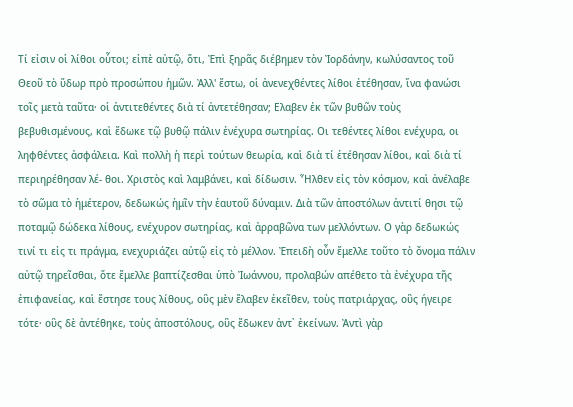Τί εἰσιν οἱ λίθοι οὗτοι; εἰπὲ αὐτῷ, ὅτι, Ἐπὶ ξηρᾶς διέβημεν τὸν Ἰορδάνην, κωλύσαντος τοῦ Θεοῦ τὸ ὕδωρ πρὸ προσώπου ἡμῶν. Ἀλλ' ἔστω, οἱ ἀνενεχθέντες λίθοι ἐτέθησαν, ἵνα φανώσι τοῖς μετὰ ταῦτα· οἱ ἀντιτεθέντες διὰ τί ἀντετέθησαν; Ελαβεν ἐκ τῶν βυθῶν τοὺς βεβυθισμένους, καὶ ἔδωκε τῷ βυθῷ πάλιν ἐνέχυρα σωτηρίας. Οι τεθέντες λίθοι ενέχυρα, οι ληφθέντες ἀσφάλεια. Καὶ πολλὴ ἡ περὶ τούτων θεωρία, καὶ διὰ τί ἐτέθησαν λίθοι, καὶ διὰ τί περιηρέθησαν λέ- θοι. Χριστὸς καὶ λαμβάνει, καὶ δίδωσιν. Ἦλθεν εἰς τὸν κόσμον, καὶ ἀνέλαβε τὸ σῶμα τὸ ἡμέτερον, δεδωκώς ἡμῖν τὴν ἑαυτοῦ δύναμιν. Διὰ τῶν ἀποστόλων ἀντιτί θησι τῷ ποταμῷ δώδεκα λίθους, ενέχυρον σωτηρίας, καὶ ἀρραβῶνα των μελλόντων. Ο γὰρ δεδωκώς τινί τι εἰς τι πράγμα, ενεχυριάζει αὐτῷ εἰς τὸ μέλλον. Ἐπειδὴ οὖν ἔμελλε τοῦτο τὸ ὄνομα πάλιν αὐτῷ τηρεῖσθαι, ὅτε ἔμελλε βαπτίζεσθαι ὑπὸ Ἰωάννου, προλαβών απέθετο τὰ ἐνέχυρα τῆς ἐπιφανείας, καὶ ἔστησε τους λίθους, οὓς μὲν ἔλαβεν ἐκεῖθεν, τοὺς πατριάρχας, οὓς ήγειρε τότε· οὓς δὲ ἀντέθηκε, τοὺς ἀποστόλους, οὓς ἔδωκεν ἀντ᾽ ἐκείνων. Ἀντὶ γὰρ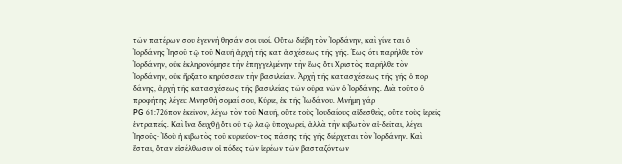τῶν πατέρων σου ἐγεννή θησάν σοι υιοί. Οὕτω διέβη τὸν Ἰορδάνην, καὶ γίνε ται ὁ Ἰορδάνης Ἰησοῦ τῷ τοῦ Ναυῆ ἀρχὴ τῆς κατ ἀσχέσεως τῆς γῆς. Έως ότι παρήλθε τὸν Ἰορδάνην, οὐκ ἐκληρονόμησε τὴν ἐπηγγελμένην τὴν ἕως ὅτι Χριστὸς παρῆλθε τὸν Ἰορδάνην, οὐκ ἤρξατο κηρύσσειν τὴν βασιλείαν. Ἀρχὴ τῆς κατασχέσεως τῆς γῆς ὁ πορ δάνης, ἀρχὴ τῆς κατασχέσεως τῆς βασιλείας τῶν οὐρα νῶν ὁ Ἰορδάνης. Διὰ τοῦτο ὁ προφήτης λέγει: Μνησθή σομαί σου, Κύριε, ἐκ τῆς Ἰωδάνου. Μνήμη γάρ
PG 61:726πον ἐκεῖνον, λέγω τὸν τοῦ Ναυῆ, οὔτε τοὺς Ἰουδαίους αἰδεσθεὶς, οὔτε τοὺς ἱερεῖς ἐντραπείς. Καὶ ἵνα δειχθῇ ὅτι οὐ τῷ λαῷ ὑποχωρεῖ, ἀλλὰ τὴν κιβωτὸν αἰ-δεῖται, λέγει Ἰησοῦς· Ἰδοὺ ἡ κιβωτὸς τοῦ κυριεύον-τος πάσης τῆς γῆς διέρχεται τὸν Ἰορδάνην. Καὶ ἔσται, ὅταν εἰσέλθωσιν οἱ πόδες τῶν ἱερέων τῶν βασταζόντων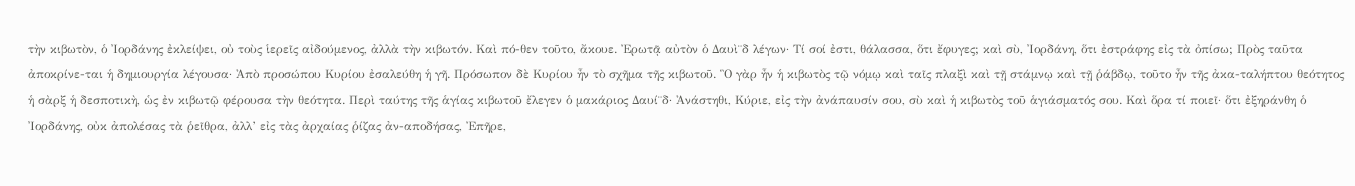τὴν κιβωτὸν, ὁ Ἰορδάνης ἐκλείψει, οὐ τοὺς ἱερεῖς αἰδούμενος, ἀλλὰ τὴν κιβωτόν. Καὶ πό-θεν τοῦτο, ἄκουε. Ἐρωτᾷ αὐτὸν ὁ Δαυὶ̈δ λέγων· Τί σοί ἐστι, θάλασσα, ὅτι ἔφυγες; καὶ σὺ, Ἰορδάνη, ὅτι ἐστράφης εἰς τὰ ὀπίσω; Πρὸς ταῦτα ἀποκρίνε-ται ἡ δημιουργία λέγουσα· Ἀπὸ προσώπου Κυρίου ἐσαλεύθη ἡ γῆ. Πρόσωπον δὲ Κυρίου ἦν τὸ σχῆμα τῆς κιβωτοῦ. Ὃ γὰρ ἦν ἡ κιβωτὸς τῷ νόμῳ καὶ ταῖς πλαξὶ καὶ τῇ στάμνῳ καὶ τῇ ῥάβδῳ, τοῦτο ἦν τῆς ἀκα-ταλήπτου θεότητος ἡ σὰρξ ἡ δεσποτικὴ, ὡς ἐν κιβωτῷ φέρουσα τὴν θεότητα. Περὶ ταύτης τῆς ἁγίας κιβωτοῦ ἔλεγεν ὁ μακάριος Δαυί̈δ· Ἀνάστηθι, Κύριε, εἰς τὴν ἀνάπαυσίν σου, σὺ καὶ ἡ κιβωτὸς τοῦ ἁγιάσματός σου. Καὶ ὅρα τί ποιεῖ· ὅτι ἐξηράνθη ὁ Ἰορδάνης, οὐκ ἀπολέσας τὰ ῥεῖθρα, ἀλλ’ εἰς τὰς ἀρχαίας ῥίζας ἀν-αποδήσας, Ἐπῆρε,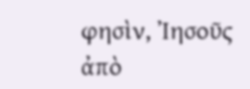φησὶν, Ἰησοῦς ἀπὸ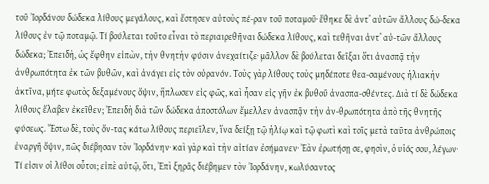τοῦ Ἰορδάνου δώδεκα λίθους μεγάλους, καὶ ἔστησεν αὐτοὺς πέ-ραν τοῦ ποταμοῦ· ἔθηκε δὲ ἀντ’ αὐτῶν ἄλλους δώ-δεκα λίθους ἐν τῷ ποταμῷ. Τί βούλεται τοῦτο εἶναι τὸ περιαιρεθῆναι δώδεκα λίθους, καὶ τεθῆναι ἀντ’ αὐ-τῶν ἄλλους δώδεκα; Ἐπειδὴ, ὡς ἔφθην εἰπὼν, τὴν θνητὴν φύσιν ἀνεχαίτιζε· μᾶλλον δὲ βούλεται δεῖξαι ὅτι ἀνασπᾷ τὴν ἀνθρωπότητα ἐκ τῶν βυθῶν, καὶ ἀνάγει εἰς τὸν οὐρανόν. Τοὺς γὰρ λίθους τοὺς μηδέποτε θεα-σαμένους ἡλιακὴν ἀκτῖνα, μήτε φωτὸς δεξαμένους ὄψιν, ἥπλωσεν εἰς φῶς, καὶ ἦσαν εἰς γῆν ἐκ βυθοῦ ἀνασπα-σθέντες. Διὰ τί δὲ δώδεκα λίθους ἔλαβεν ἐκεῖθεν; Ἐπειδὴ διὰ τῶν δώδεκα ἀποστόλων ἔμελλεν ἀνασπᾷν τὴν ἀν-θρωπότητα ἀπὸ τῆς θνητῆς φύσεως. Ἔστω δὲ, τοὺς ὄν-τας κάτω λίθους περιεῖλεν, ἵνα δείξῃ τῷ ἡλίῳ καὶ τῷ φωτὶ καὶ τοῖς μετὰ ταῦτα ἀνθρώποις ἐναργῆ ὄψιν, πῶς διέβησαν τὸν Ἰορδάνην· καὶ γὰρ καὶ τὴν αἰτίαν ἐσήμανεν· Ἐὰν ἐρωτήσῃ σε, φησὶν, ὁ υἱός σου, λέγων· Τί εἰσιν οἱ λίθοι οὗτοι; εἰπὲ αὐτῷ, ὅτι, Ἐπὶ ξηρᾶς διέβημεν τὸν Ἰορδάνην, κωλύσαντος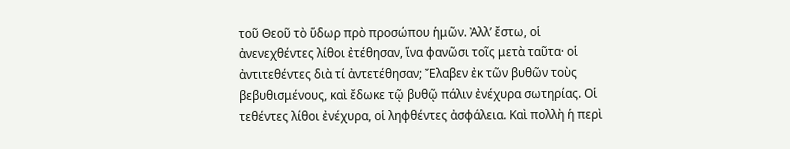τοῦ Θεοῦ τὸ ὕδωρ πρὸ προσώπου ἡμῶν. Ἀλλ’ ἔστω, οἱ ἀνενεχθέντες λίθοι ἐτέθησαν, ἵνα φανῶσι τοῖς μετὰ ταῦτα· οἱ ἀντιτεθέντες διὰ τί ἀντετέθησαν; Ἔλαβεν ἐκ τῶν βυθῶν τοὺς βεβυθισμένους, καὶ ἔδωκε τῷ βυθῷ πάλιν ἐνέχυρα σωτηρίας. Οἱ τεθέντες λίθοι ἐνέχυρα, οἱ ληφθέντες ἀσφάλεια. Καὶ πολλὴ ἡ περὶ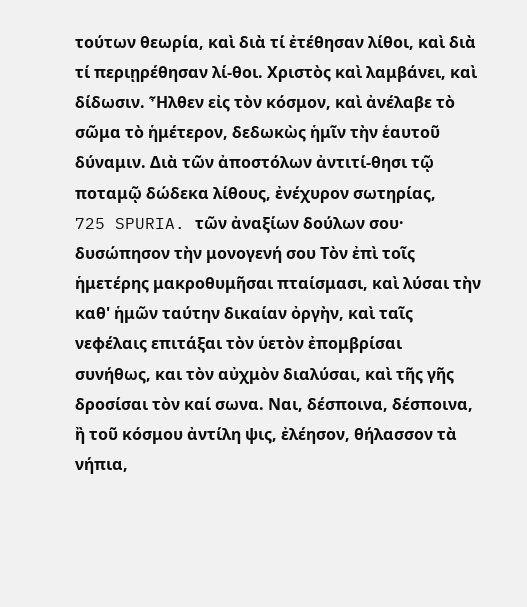τούτων θεωρία, καὶ διὰ τί ἐτέθησαν λίθοι, καὶ διὰ τί περιῃρέθησαν λί-θοι. Χριστὸς καὶ λαμβάνει, καὶ δίδωσιν. Ἦλθεν εἰς τὸν κόσμον, καὶ ἀνέλαβε τὸ σῶμα τὸ ἡμέτερον, δεδωκὼς ἡμῖν τὴν ἑαυτοῦ δύναμιν. Διὰ τῶν ἀποστόλων ἀντιτί-θησι τῷ ποταμῷ δώδεκα λίθους, ἐνέχυρον σωτηρίας,
725 SPURIA. τῶν ἀναξίων δούλων σου· δυσώπησον τὴν μονογενή σου Τὸν ἐπὶ τοῖς ἡμετέρης μακροθυμῆσαι πταίσμασι, καὶ λύσαι τὴν καθ' ἡμῶν ταύτην δικαίαν ὀργὴν, καὶ ταῖς νεφέλαις επιτάξαι τὸν ὑετὸν ἐπομβρίσαι συνήθως, και τὸν αὐχμὸν διαλύσαι, καὶ τῆς γῆς δροσίσαι τὸν καί σωνα. Ναι, δέσποινα, δέσποινα, ἢ τοῦ κόσμου ἀντίλη ψις, ἐλέησον, θήλασσον τὰ νήπια,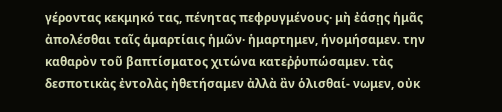γέροντας κεκμηκό τας, πένητας πεφρυγμένους· μὴ ἐάσῃς ἡμᾶς ἀπολέσθαι ταῖς ἁμαρτίαις ἡμῶν· ἡμαρτημεν, ήνομήσαμεν. την καθαρὸν τοῦ βαπτίσματος χιτώνα κατεῤῥυπώσαμεν. τὰς δεσποτικὰς ἐντολὰς ἠθετήσαμεν ἀλλὰ ἂν ὁλισθαί- νωμεν, οὐκ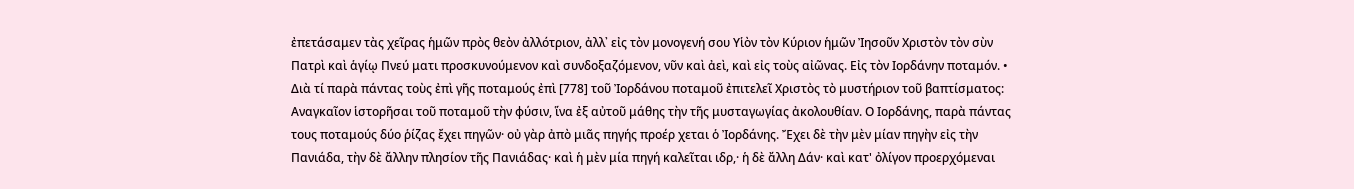ἐπετάσαμεν τὰς χεῖρας ἡμῶν πρὸς θεὸν ἀλλότριον, ἀλλ᾽ εἰς τὸν μονογενή σου Υἱὸν τὸν Κύριον ἡμῶν Ἰησοῦν Χριστὸν τὸν σὺν Πατρὶ καὶ ἁγίῳ Πνεύ ματι προσκυνούμενον καὶ συνδοξαζόμενον, νῦν καὶ ἀεὶ, καὶ εἰς τοὺς αἰῶνας. Εἰς τὸν Ιορδάνην ποταμόν. • Διὰ τί παρὰ πάντας τοὺς ἐπὶ γῆς ποταμούς ἐπὶ [778] τοῦ Ἰορδάνου ποταμοῦ ἐπιτελεῖ Χριστὸς τὸ μυστήριον τοῦ βαπτίσματος: Αναγκαῖον ἱστορῆσαι τοῦ ποταμοῦ τὴν φύσιν, ἵνα ἐξ αὐτοῦ μάθης τὴν τῆς μυσταγωγίας ἀκολουθίαν. Ο Ιορδάνης, παρὰ πάντας τους ποταμούς δύο ῥίζας ἔχει πηγῶν· οὐ γὰρ ἀπὸ μιᾶς πηγής προέρ χεται ὁ Ἰορδάνης. Ἔχει δὲ τὴν μὲν μίαν πηγὴν εἰς τὴν Πανιάδα, τὴν δὲ ἄλλην πλησίον τῆς Πανιάδας· καὶ ἡ μὲν μία πηγή καλεῖται ιδρ,· ἡ δὲ ἄλλη Δάν· καὶ κατ' ὀλίγον προερχόμεναι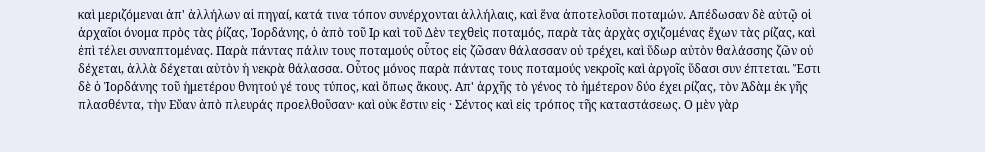καὶ μεριζόμεναι ἀπ' ἀλλήλων αἱ πηγαί, κατά τινα τόπον συνέρχονται ἀλλήλαις, καὶ ἕνα ἀποτελοῦσι ποταμών. Απέδωσαν δὲ αὐτῷ οἱ ἀρχαῖοι όνομα πρὸς τὰς ῥίζας, Ἰορδάνης, ὁ ἀπὸ τοῦ Ιρ καὶ τοῦ Δὲν τεχθεὶς ποταμός, παρὰ τὰς ἀρχὰς σχιζομένας ἔχων τὰς ρίζας, καὶ ἐπὶ τέλει συναπτομένας. Παρὰ πάντας πάλιν τους ποταμούς οὗτος εἰς ζῶσαν θάλασσαν οὐ τρέχει, καὶ ὕδωρ αὐτὸν θαλάσσης ζῶν οὐ δέχεται, ἀλλὰ δέχεται αὐτὸν ἡ νεκρὰ θάλασσα. Οὗτος μόνος παρὰ πάντας τους ποταμούς νεκροῖς καὶ ἀργοῖς ὕδασι συν έπτεται. Ἔστι δὲ ὁ Ἰορδάνης τοῦ ἡμετέρου θνητού γέ τους τύπος, καὶ ὅπως ἄκους. Απ' ἀρχῆς τὸ γένος τὸ ἡμέτερον δύο έχει ρίζας, τὸν Ἀδὰμ ἐκ γῆς πλασθέντα, τὴν Εὔαν ἀπὸ πλευράς προελθοῦσαν· καὶ οὐκ ἔστιν εἰς · Σέντος καὶ εἰς τρόπος τῆς καταστάσεως. Ο μὲν γὰρ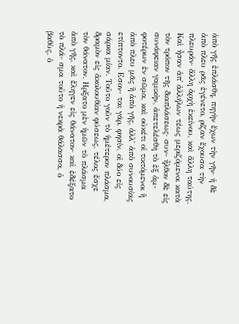ἀπὸ γῆς ἐπλάσθη, πηγὴν ἔχων τὴν γῆν· ἡ δὲ ἀπὸ πλευ ρᾶς ἐγένετο, ρίζαν ἔχουσα τὴν πλευράν· ἄλλη ἀρχὴ ἐκείνου, καὶ ἄλλη ταύτης. Καὶ ἦσαν ἀπ᾽ ἀλλήλων τέως μεριζόμενοι κατὰ τὸν τρόπον τῆς διαπλάσεως· συν- ἦλθον δὲ εἰς συνάφειαν γαμικὴν, ἀπετελέσθη τὸ ἐξ ἀμ- φοτέρων ἐν σῶμα, καὶ οὐκέτι οἱ τικτόμενοι ἢ ἀπὸ πλευ μᾶς ἢ ἀπὸ γῆς, ἀλλ' ἀπὸ συνουσίας ετίπτοντο. Εσον- ται γάρ, φησίν, οἱ δύο εἰς σάρκα μίαν. Τοῦτο γοῦν τὸ ἡμέτερον πλάσμα, δραμὸν εἰς ἀκολουθίαν φύσεως, τέλος ἔσχε τὸν θάνατον. Ηρξατο μὲν ἡμῶν τὸ πλάσμα ἀπὸ γῆς, καὶ ἔληγεν εἰς θάνατον· καὶ ἐδέξατο τὸ πλά- σμα τοῦτο ἡ νεκρὰ θάλασσα, ὁ βαθὺς, ὁ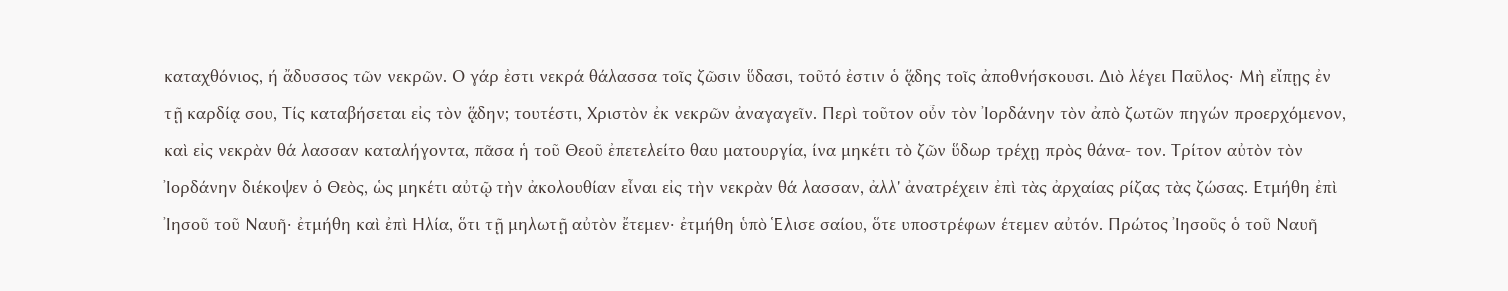καταχθόνιος, ή ἄδυσσος τῶν νεκρῶν. Ο γάρ ἐστι νεκρά θάλασσα τοῖς ζῶσιν ὕδασι, τοῦτό ἐστιν ὁ ᾅδης τοῖς ἀποθνήσκουσι. Διὸ λέγει Παῦλος· Μὴ εἴπῃς ἐν τῇ καρδίᾳ σου, Τίς καταβήσεται εἰς τὸν ᾅδην; τουτέστι, Χριστὸν ἐκ νεκρῶν ἀναγαγεῖν. Περὶ τοῦτον οὖν τὸν Ἰορδάνην τὸν ἀπὸ ζωτῶν πηγών προερχόμενον, καὶ εἰς νεκρὰν θά λασσαν καταλήγοντα, πᾶσα ἡ τοῦ Θεοῦ ἐπετελείτο θαυ ματουργία, ίνα μηκέτι τὸ ζῶν ὕδωρ τρέχῃ πρὸς θάνα- τον. Τρίτον αὐτὸν τὸν Ἰορδάνην διέκοψεν ὁ Θεὸς, ὡς μηκέτι αὐτῷ τὴν ἀκολουθίαν εἶναι εἰς τὴν νεκρὰν θά λασσαν, ἀλλ' ἀνατρέχειν ἐπὶ τὰς ἀρχαίας ρίζας τὰς ζώσας. Ετμήθη ἐπὶ Ἰησοῦ τοῦ Ναυῆ· ἐτμήθη καὶ ἐπὶ Ηλία, ὅτι τῇ μηλωτῇ αὐτὸν ἔτεμεν· ἐτμήθη ὑπὸ Ἑλισε σαίου, ὅτε υποστρέφων έτεμεν αὐτόν. Πρώτος Ἰησοῦς ὁ τοῦ Ναυῆ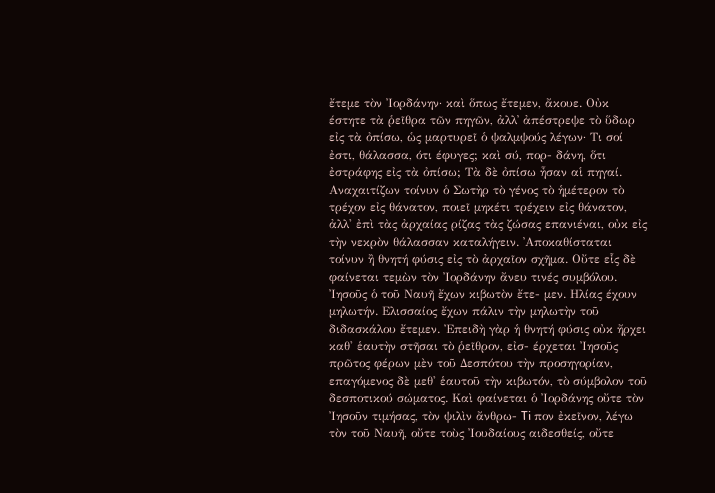ἔτεμε τὸν Ἰορδάνην· καὶ ὅπως ἔτεμεν, ἄκουε. Οὐκ έστητε τὰ ῥεῖθρα τῶν πηγῶν, ἀλλ᾽ ἀπέστρεψε τὸ ὕδωρ εἰς τὰ ὀπίσω, ὡς μαρτυρεῖ ὁ ψαλμψούς λέγων· Τι σοί ἐστι, θάλασσα, ότι έφυγες; καὶ σύ, πορ- δάνη, ὅτι ἐστράφης εἰς τὰ ὀπίσω; Τὰ δὲ ὀπίσω ἦσαν αἱ πηγαί. Αναχαιτίζων τοίνυν ὁ Σωτὴρ τὸ γένος τὸ ἡμέτερον τὸ τρέχον εἰς θάνατον, ποιεῖ μηκέτι τρέχειν εἰς θάνατον, ἀλλ' ἐπὶ τὰς ἀρχαίας ρίζας τὰς ζώσας επανιέναι, οὐκ εἰς τὴν νεκρὸν θάλασσαν καταλήγειν. ᾿Αποκαθίσταται τοίνυν ἢ θνητή φύσις εἰς τὸ ἀρχαῖον σχῆμα. Οὔτε εἷς δὲ φαίνεται τεμὼν τὸν Ἰορδάνην ἄνευ τινές συμβόλου. Ἰησοῦς ὁ τοῦ Ναυῆ ἔχων κιβωτὸν ἔτε- μεν. Ηλίας έχουν μηλωτήν. Ελισσαίος ἔχων πάλιν τὴν μηλωτὴν τοῦ διδασκάλου ἔτεμεν. Ἐπειδὴ γὰρ ἡ θνητή φύσις οὐκ ἤρχει καθ' ἑαυτὴν στῆσαι τὸ ῥεῖθρον, εἰσ- έρχεται Ἰησοῦς πρῶτος φέρων μὲν τοῦ Δεσπότου τὴν προσηγορίαν, επαγόμενος δὲ μεθ' ἑαυτοῦ τὴν κιβωτόν, τὸ σύμβολον τοῦ δεσποτικού σώματος. Καὶ φαίνεται ὁ Ἰορδάνης οὔτε τὸν Ἰησοῦν τιμήσας, τὸν ψιλὶν ἄνθρω- Ti πον ἐκεῖνον, λέγω τὸν τοῦ Ναυῆ, οὔτε τοὺς Ἰουδαίους αιδεσθείς, οὔτε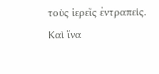τοὺς ἱερεῖς ἐντραπείς. Καὶ ἵνα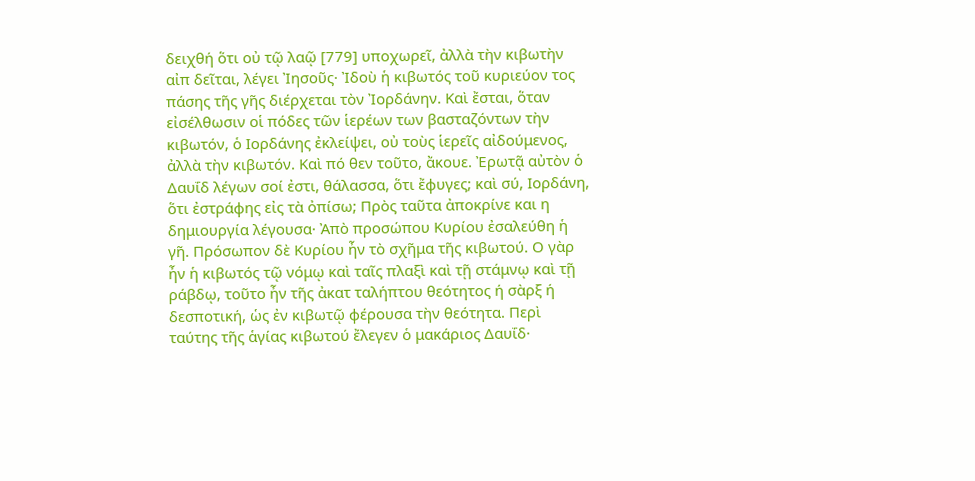δειχθή ὅτι οὐ τῷ λαῷ [779] υποχωρεῖ, ἀλλὰ τὴν κιβωτὴν αἰπ δεῖται, λέγει Ἰησοῦς· Ἰδοὺ ἡ κιβωτός τοῦ κυριεύον τος πάσης τῆς γῆς διέρχεται τὸν Ἰορδάνην. Καὶ ἔσται, ὅταν εἰσέλθωσιν οἱ πόδες τῶν ἱερέων των βασταζόντων τὴν κιβωτόν, ὁ Ιορδάνης ἐκλείψει, οὐ τοὺς ἱερεῖς αἰδούμενος, ἀλλὰ τὴν κιβωτόν. Καὶ πό θεν τοῦτο, ἄκουε. Ἐρωτᾷ αὐτὸν ὁ Δαυΐδ λέγων σοί ἐστι, θάλασσα, ὅτι ἔφυγες; καὶ σύ, Ιορδάνη, ὅτι ἐστράφης εἰς τὰ ὀπίσω; Πρὸς ταῦτα ἀποκρίνε και η δημιουργία λέγουσα· Ἀπὸ προσώπου Κυρίου ἐσαλεύθη ἡ γῆ. Πρόσωπον δὲ Κυρίου ἦν τὸ σχῆμα τῆς κιβωτού. Ο γὰρ ἦν ἡ κιβωτός τῷ νόμῳ καὶ ταῖς πλαξὶ καὶ τῇ στάμνῳ καὶ τῇ ράβδῳ, τοῦτο ἦν τῆς ἀκατ ταλήπτου θεότητος ή σὰρξ ή δεσποτική, ὡς ἐν κιβωτῷ φέρουσα τὴν θεότητα. Περὶ ταύτης τῆς ἁγίας κιβωτού ἔλεγεν ὁ μακάριος Δαυΐδ·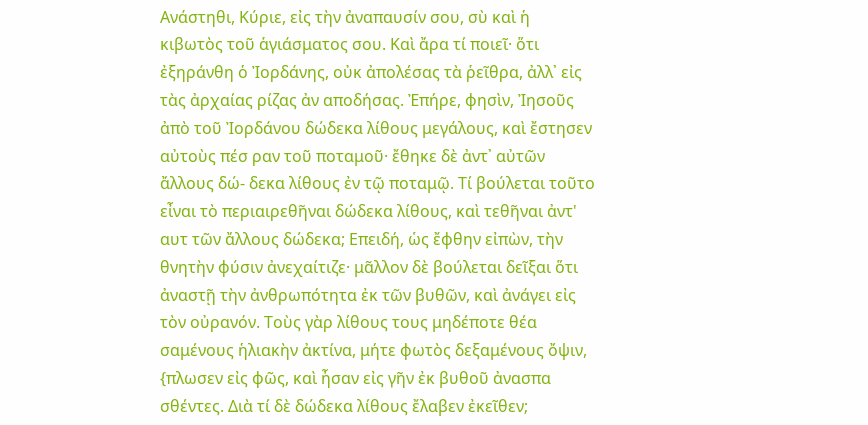Ανάστηθι, Κύριε, εἰς τὴν ἀναπαυσίν σου, σὺ καὶ ἡ κιβωτὸς τοῦ ἁγιάσματος σου. Καὶ ἄρα τί ποιεῖ· ὅτι ἐξηράνθη ὁ Ἰορδάνης, οὐκ ἀπολέσας τὰ ῥεῖθρα, ἀλλ᾽ εἰς τὰς ἀρχαίας ρίζας ἀν αποδήσας. Ἐπήρε, φησὶν, Ἰησοῦς ἀπὸ τοῦ Ἰορδάνου δώδεκα λίθους μεγάλους, καὶ ἔστησεν αὐτοὺς πέσ ραν τοῦ ποταμοῦ· ἔθηκε δὲ ἀντ᾽ αὐτῶν ἄλλους δώ- δεκα λίθους ἐν τῷ ποταμῷ. Τί βούλεται τοῦτο εἶναι τὸ περιαιρεθῆναι δώδεκα λίθους, καὶ τεθῆναι ἀντ' αυτ τῶν ἄλλους δώδεκα; Επειδή, ὡς ἔφθην εἰπὼν, τὴν θνητὴν φύσιν ἀνεχαίτιζε· μᾶλλον δὲ βούλεται δεῖξαι ὅτι ἀναστῇ τὴν ἀνθρωπότητα ἐκ τῶν βυθῶν, καὶ ἀνάγει εἰς τὸν οὐρανόν. Τοὺς γὰρ λίθους τους μηδέποτε θέα σαμένους ἡλιακὴν ἀκτίνα, μήτε φωτὸς δεξαμένους ὄψιν, {πλωσεν εἰς φῶς, καὶ ἦσαν εἰς γῆν ἐκ βυθοῦ ἀνασπα σθέντες. Διὰ τί δὲ δώδεκα λίθους ἔλαβεν ἐκεῖθεν;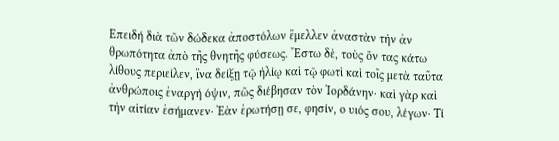Επειδή διὰ τῶν δώδεκα ἀποστόλων ἔμελλεν ἀναστὰν τὴν ἀν θρωπότητα ἀπὸ τῆς θνητῆς φύσεως. Ἔστω δὲ, τοὺς ὄν τας κάτω λίθους περιείλεν, ἵνα δείξῃ τῷ ἡλίῳ καὶ τῷ φωτὶ καὶ τοῖς μετὰ ταῦτα ἀνθρώποις ἐναργή όψιν, πῶς διέβησαν τὸν Ἰορδάνην· καὶ γὰρ καὶ τὴν αἰτίαν ἐσήμανεν· Ἐὰν ἐρωτήσῃ σε, φησίν, ο υιός σου, λέγων· Τί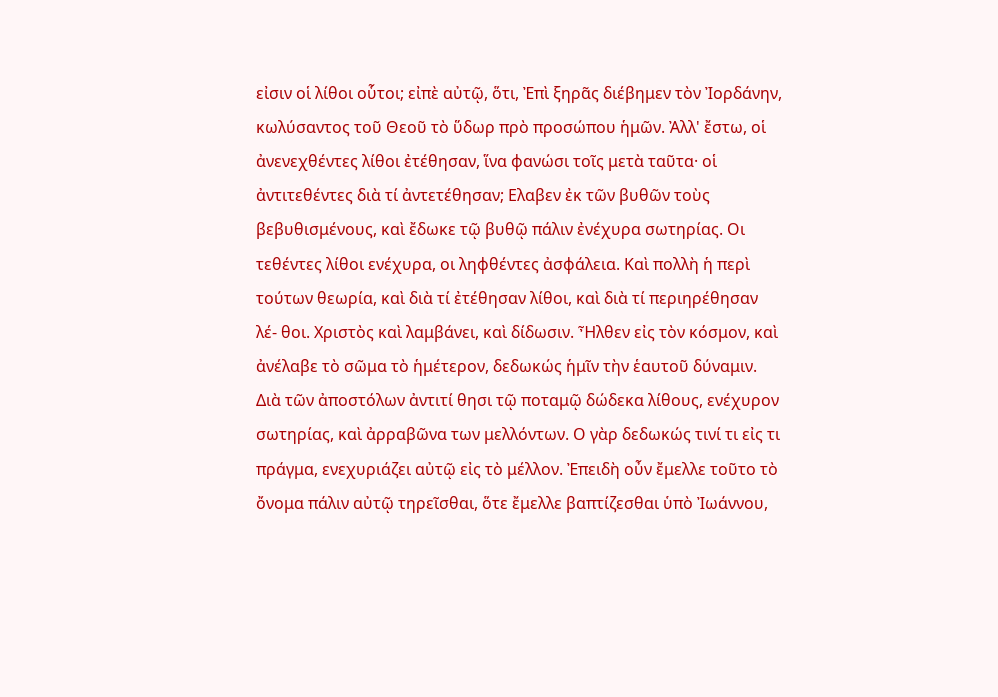εἰσιν οἱ λίθοι οὗτοι; εἰπὲ αὐτῷ, ὅτι, Ἐπὶ ξηρᾶς διέβημεν τὸν Ἰορδάνην, κωλύσαντος τοῦ Θεοῦ τὸ ὕδωρ πρὸ προσώπου ἡμῶν. Ἀλλ' ἔστω, οἱ ἀνενεχθέντες λίθοι ἐτέθησαν, ἵνα φανώσι τοῖς μετὰ ταῦτα· οἱ ἀντιτεθέντες διὰ τί ἀντετέθησαν; Ελαβεν ἐκ τῶν βυθῶν τοὺς βεβυθισμένους, καὶ ἔδωκε τῷ βυθῷ πάλιν ἐνέχυρα σωτηρίας. Οι τεθέντες λίθοι ενέχυρα, οι ληφθέντες ἀσφάλεια. Καὶ πολλὴ ἡ περὶ τούτων θεωρία, καὶ διὰ τί ἐτέθησαν λίθοι, καὶ διὰ τί περιηρέθησαν λέ- θοι. Χριστὸς καὶ λαμβάνει, καὶ δίδωσιν. Ἦλθεν εἰς τὸν κόσμον, καὶ ἀνέλαβε τὸ σῶμα τὸ ἡμέτερον, δεδωκώς ἡμῖν τὴν ἑαυτοῦ δύναμιν. Διὰ τῶν ἀποστόλων ἀντιτί θησι τῷ ποταμῷ δώδεκα λίθους, ενέχυρον σωτηρίας, καὶ ἀρραβῶνα των μελλόντων. Ο γὰρ δεδωκώς τινί τι εἰς τι πράγμα, ενεχυριάζει αὐτῷ εἰς τὸ μέλλον. Ἐπειδὴ οὖν ἔμελλε τοῦτο τὸ ὄνομα πάλιν αὐτῷ τηρεῖσθαι, ὅτε ἔμελλε βαπτίζεσθαι ὑπὸ Ἰωάννου,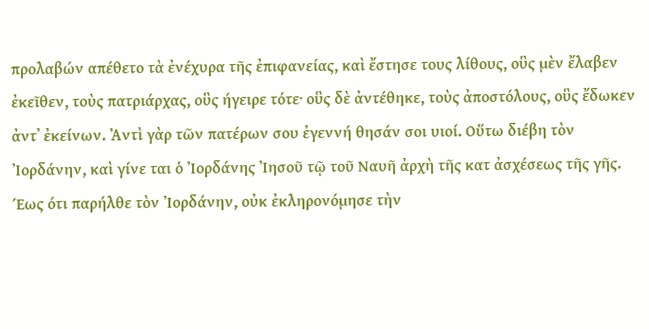προλαβών απέθετο τὰ ἐνέχυρα τῆς ἐπιφανείας, καὶ ἔστησε τους λίθους, οὓς μὲν ἔλαβεν ἐκεῖθεν, τοὺς πατριάρχας, οὓς ήγειρε τότε· οὓς δὲ ἀντέθηκε, τοὺς ἀποστόλους, οὓς ἔδωκεν ἀντ᾽ ἐκείνων. Ἀντὶ γὰρ τῶν πατέρων σου ἐγεννή θησάν σοι υιοί. Οὕτω διέβη τὸν Ἰορδάνην, καὶ γίνε ται ὁ Ἰορδάνης Ἰησοῦ τῷ τοῦ Ναυῆ ἀρχὴ τῆς κατ ἀσχέσεως τῆς γῆς. Έως ότι παρήλθε τὸν Ἰορδάνην, οὐκ ἐκληρονόμησε τὴν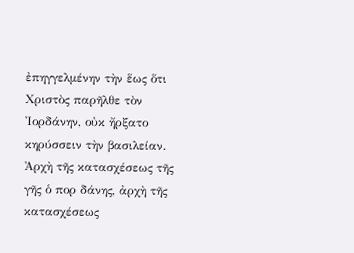ἐπηγγελμένην τὴν ἕως ὅτι Χριστὸς παρῆλθε τὸν Ἰορδάνην, οὐκ ἤρξατο κηρύσσειν τὴν βασιλείαν. Ἀρχὴ τῆς κατασχέσεως τῆς γῆς ὁ πορ δάνης, ἀρχὴ τῆς κατασχέσεως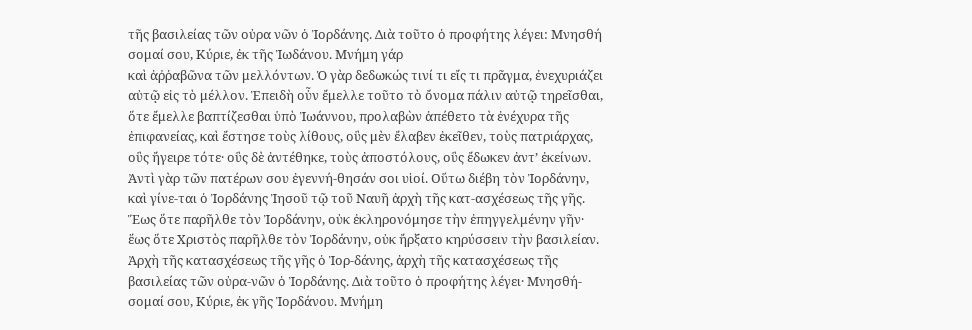τῆς βασιλείας τῶν οὐρα νῶν ὁ Ἰορδάνης. Διὰ τοῦτο ὁ προφήτης λέγει: Μνησθή σομαί σου, Κύριε, ἐκ τῆς Ἰωδάνου. Μνήμη γάρ
καὶ ἀῤῥαβῶνα τῶν μελλόντων. Ὁ γὰρ δεδωκώς τινί τι εἴς τι πρᾶγμα, ἐνεχυριάζει αὐτῷ εἰς τὸ μέλλον. Ἐπειδὴ οὖν ἔμελλε τοῦτο τὸ ὄνομα πάλιν αὐτῷ τηρεῖσθαι, ὅτε ἔμελλε βαπτίζεσθαι ὑπὸ Ἰωάννου, προλαβὼν ἀπέθετο τὰ ἐνέχυρα τῆς ἐπιφανείας, καὶ ἔστησε τοὺς λίθους, οὓς μὲν ἔλαβεν ἐκεῖθεν, τοὺς πατριάρχας, οὓς ἤγειρε τότε· οὓς δὲ ἀντέθηκε, τοὺς ἀποστόλους, οὓς ἔδωκεν ἀντ’ ἐκείνων. Ἀντὶ γὰρ τῶν πατέρων σου ἐγεννή-θησάν σοι υἱοί. Οὕτω διέβη τὸν Ἰορδάνην, καὶ γίνε-ται ὁ Ἰορδάνης Ἰησοῦ τῷ τοῦ Ναυῆ ἀρχὴ τῆς κατ-ασχέσεως τῆς γῆς. Ἕως ὅτε παρῆλθε τὸν Ἰορδάνην, οὐκ ἐκληρονόμησε τὴν ἐπηγγελμένην γῆν· ἕως ὅτε Χριστὸς παρῆλθε τὸν Ἰορδάνην, οὐκ ἤρξατο κηρύσσειν τὴν βασιλείαν. Ἀρχὴ τῆς κατασχέσεως τῆς γῆς ὁ Ἰορ-δάνης, ἀρχὴ τῆς κατασχέσεως τῆς βασιλείας τῶν οὐρα-νῶν ὁ Ἰορδάνης. Διὰ τοῦτο ὁ προφήτης λέγει· Μνησθή-σομαί σου, Κύριε, ἐκ γῆς Ἰορδάνου. Μνήμη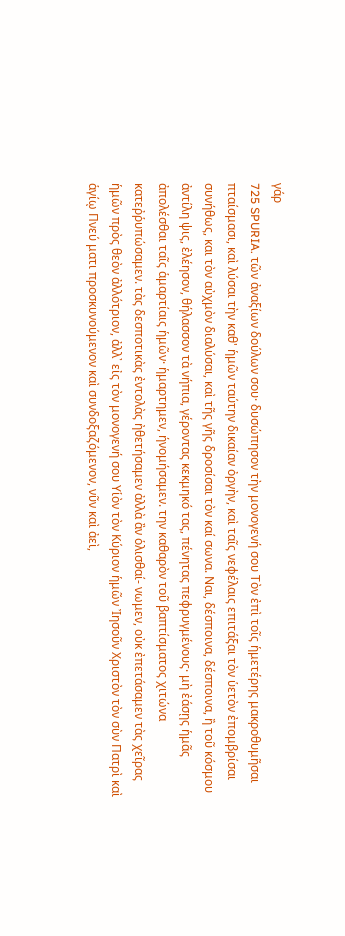γάρ
725 SPURIA. τῶν ἀναξίων δούλων σου· δυσώπησον τὴν μονογενή σου Τὸν ἐπὶ τοῖς ἡμετέρης μακροθυμῆσαι πταίσμασι, καὶ λύσαι τὴν καθ' ἡμῶν ταύτην δικαίαν ὀργὴν, καὶ ταῖς νεφέλαις επιτάξαι τὸν ὑετὸν ἐπομβρίσαι συνήθως, και τὸν αὐχμὸν διαλύσαι, καὶ τῆς γῆς δροσίσαι τὸν καί σωνα. Ναι, δέσποινα, δέσποινα, ἢ τοῦ κόσμου ἀντίλη ψις, ἐλέησον, θήλασσον τὰ νήπια, γέροντας κεκμηκό τας, πένητας πεφρυγμένους· μὴ ἐάσῃς ἡμᾶς ἀπολέσθαι ταῖς ἁμαρτίαις ἡμῶν· ἡμαρτημεν, ήνομήσαμεν. την καθαρὸν τοῦ βαπτίσματος χιτώνα κατεῤῥυπώσαμεν. τὰς δεσποτικὰς ἐντολὰς ἠθετήσαμεν ἀλλὰ ἂν ὁλισθαί- νωμεν, οὐκ ἐπετάσαμεν τὰς χεῖρας ἡμῶν πρὸς θεὸν ἀλλότριον, ἀλλ᾽ εἰς τὸν μονογενή σου Υἱὸν τὸν Κύριον ἡμῶν Ἰησοῦν Χριστὸν τὸν σὺν Πατρὶ καὶ ἁγίῳ Πνεύ ματι προσκυνούμενον καὶ συνδοξαζόμενον, νῦν καὶ ἀεὶ,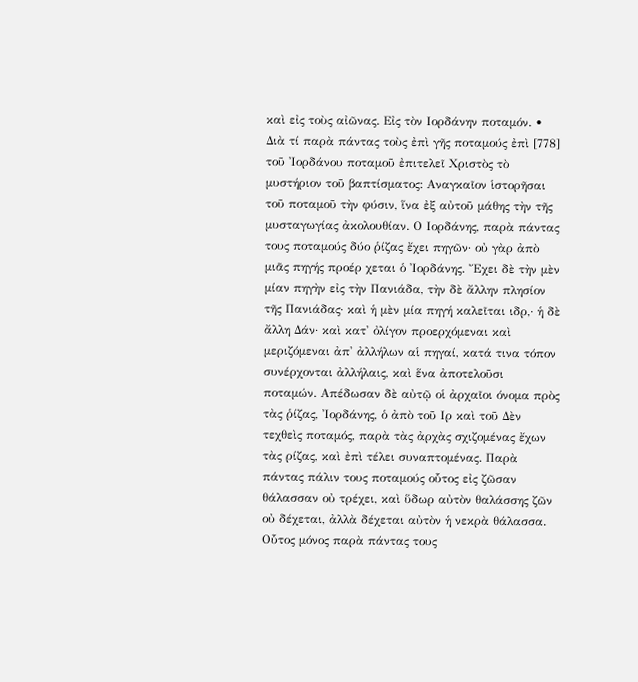καὶ εἰς τοὺς αἰῶνας. Εἰς τὸν Ιορδάνην ποταμόν. • Διὰ τί παρὰ πάντας τοὺς ἐπὶ γῆς ποταμούς ἐπὶ [778] τοῦ Ἰορδάνου ποταμοῦ ἐπιτελεῖ Χριστὸς τὸ μυστήριον τοῦ βαπτίσματος: Αναγκαῖον ἱστορῆσαι τοῦ ποταμοῦ τὴν φύσιν, ἵνα ἐξ αὐτοῦ μάθης τὴν τῆς μυσταγωγίας ἀκολουθίαν. Ο Ιορδάνης, παρὰ πάντας τους ποταμούς δύο ῥίζας ἔχει πηγῶν· οὐ γὰρ ἀπὸ μιᾶς πηγής προέρ χεται ὁ Ἰορδάνης. Ἔχει δὲ τὴν μὲν μίαν πηγὴν εἰς τὴν Πανιάδα, τὴν δὲ ἄλλην πλησίον τῆς Πανιάδας· καὶ ἡ μὲν μία πηγή καλεῖται ιδρ,· ἡ δὲ ἄλλη Δάν· καὶ κατ' ὀλίγον προερχόμεναι καὶ μεριζόμεναι ἀπ' ἀλλήλων αἱ πηγαί, κατά τινα τόπον συνέρχονται ἀλλήλαις, καὶ ἕνα ἀποτελοῦσι ποταμών. Απέδωσαν δὲ αὐτῷ οἱ ἀρχαῖοι όνομα πρὸς τὰς ῥίζας, Ἰορδάνης, ὁ ἀπὸ τοῦ Ιρ καὶ τοῦ Δὲν τεχθεὶς ποταμός, παρὰ τὰς ἀρχὰς σχιζομένας ἔχων τὰς ρίζας, καὶ ἐπὶ τέλει συναπτομένας. Παρὰ πάντας πάλιν τους ποταμούς οὗτος εἰς ζῶσαν θάλασσαν οὐ τρέχει, καὶ ὕδωρ αὐτὸν θαλάσσης ζῶν οὐ δέχεται, ἀλλὰ δέχεται αὐτὸν ἡ νεκρὰ θάλασσα. Οὗτος μόνος παρὰ πάντας τους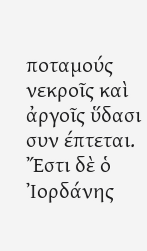ποταμούς νεκροῖς καὶ ἀργοῖς ὕδασι συν έπτεται. Ἔστι δὲ ὁ Ἰορδάνης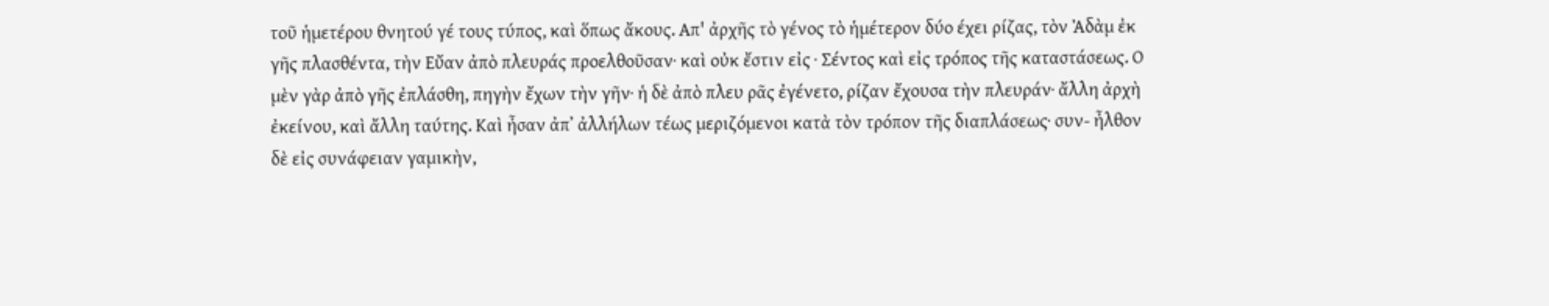τοῦ ἡμετέρου θνητού γέ τους τύπος, καὶ ὅπως ἄκους. Απ' ἀρχῆς τὸ γένος τὸ ἡμέτερον δύο έχει ρίζας, τὸν Ἀδὰμ ἐκ γῆς πλασθέντα, τὴν Εὔαν ἀπὸ πλευράς προελθοῦσαν· καὶ οὐκ ἔστιν εἰς · Σέντος καὶ εἰς τρόπος τῆς καταστάσεως. Ο μὲν γὰρ ἀπὸ γῆς ἐπλάσθη, πηγὴν ἔχων τὴν γῆν· ἡ δὲ ἀπὸ πλευ ρᾶς ἐγένετο, ρίζαν ἔχουσα τὴν πλευράν· ἄλλη ἀρχὴ ἐκείνου, καὶ ἄλλη ταύτης. Καὶ ἦσαν ἀπ᾽ ἀλλήλων τέως μεριζόμενοι κατὰ τὸν τρόπον τῆς διαπλάσεως· συν- ἦλθον δὲ εἰς συνάφειαν γαμικὴν,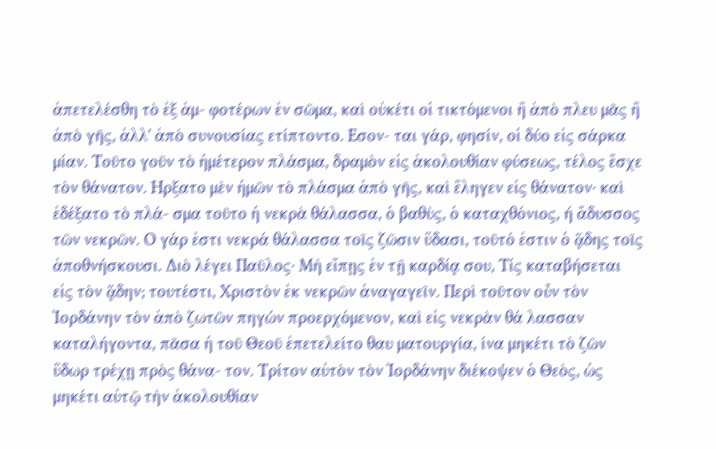ἀπετελέσθη τὸ ἐξ ἀμ- φοτέρων ἐν σῶμα, καὶ οὐκέτι οἱ τικτόμενοι ἢ ἀπὸ πλευ μᾶς ἢ ἀπὸ γῆς, ἀλλ' ἀπὸ συνουσίας ετίπτοντο. Εσον- ται γάρ, φησίν, οἱ δύο εἰς σάρκα μίαν. Τοῦτο γοῦν τὸ ἡμέτερον πλάσμα, δραμὸν εἰς ἀκολουθίαν φύσεως, τέλος ἔσχε τὸν θάνατον. Ηρξατο μὲν ἡμῶν τὸ πλάσμα ἀπὸ γῆς, καὶ ἔληγεν εἰς θάνατον· καὶ ἐδέξατο τὸ πλά- σμα τοῦτο ἡ νεκρὰ θάλασσα, ὁ βαθὺς, ὁ καταχθόνιος, ή ἄδυσσος τῶν νεκρῶν. Ο γάρ ἐστι νεκρά θάλασσα τοῖς ζῶσιν ὕδασι, τοῦτό ἐστιν ὁ ᾅδης τοῖς ἀποθνήσκουσι. Διὸ λέγει Παῦλος· Μὴ εἴπῃς ἐν τῇ καρδίᾳ σου, Τίς καταβήσεται εἰς τὸν ᾅδην; τουτέστι, Χριστὸν ἐκ νεκρῶν ἀναγαγεῖν. Περὶ τοῦτον οὖν τὸν Ἰορδάνην τὸν ἀπὸ ζωτῶν πηγών προερχόμενον, καὶ εἰς νεκρὰν θά λασσαν καταλήγοντα, πᾶσα ἡ τοῦ Θεοῦ ἐπετελείτο θαυ ματουργία, ίνα μηκέτι τὸ ζῶν ὕδωρ τρέχῃ πρὸς θάνα- τον. Τρίτον αὐτὸν τὸν Ἰορδάνην διέκοψεν ὁ Θεὸς, ὡς μηκέτι αὐτῷ τὴν ἀκολουθίαν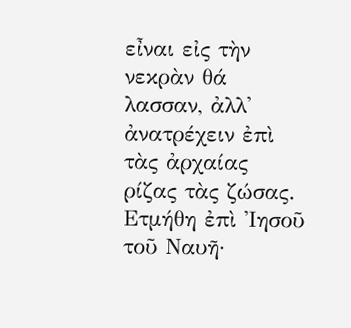εἶναι εἰς τὴν νεκρὰν θά λασσαν, ἀλλ' ἀνατρέχειν ἐπὶ τὰς ἀρχαίας ρίζας τὰς ζώσας. Ετμήθη ἐπὶ Ἰησοῦ τοῦ Ναυῆ·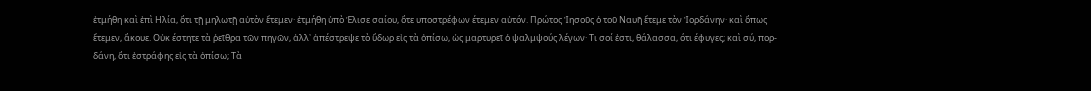ἐτμήθη καὶ ἐπὶ Ηλία, ὅτι τῇ μηλωτῇ αὐτὸν ἔτεμεν· ἐτμήθη ὑπὸ Ἑλισε σαίου, ὅτε υποστρέφων έτεμεν αὐτόν. Πρώτος Ἰησοῦς ὁ τοῦ Ναυῆ ἔτεμε τὸν Ἰορδάνην· καὶ ὅπως ἔτεμεν, ἄκουε. Οὐκ έστητε τὰ ῥεῖθρα τῶν πηγῶν, ἀλλ᾽ ἀπέστρεψε τὸ ὕδωρ εἰς τὰ ὀπίσω, ὡς μαρτυρεῖ ὁ ψαλμψούς λέγων· Τι σοί ἐστι, θάλασσα, ότι έφυγες; καὶ σύ, πορ- δάνη, ὅτι ἐστράφης εἰς τὰ ὀπίσω; Τὰ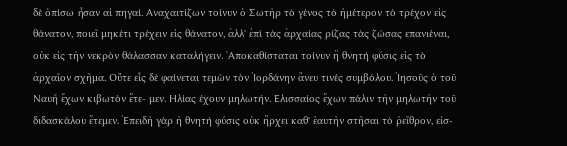δὲ ὀπίσω ἦσαν αἱ πηγαί. Αναχαιτίζων τοίνυν ὁ Σωτὴρ τὸ γένος τὸ ἡμέτερον τὸ τρέχον εἰς θάνατον, ποιεῖ μηκέτι τρέχειν εἰς θάνατον, ἀλλ' ἐπὶ τὰς ἀρχαίας ρίζας τὰς ζώσας επανιέναι, οὐκ εἰς τὴν νεκρὸν θάλασσαν καταλήγειν. ᾿Αποκαθίσταται τοίνυν ἢ θνητή φύσις εἰς τὸ ἀρχαῖον σχῆμα. Οὔτε εἷς δὲ φαίνεται τεμὼν τὸν Ἰορδάνην ἄνευ τινές συμβόλου. Ἰησοῦς ὁ τοῦ Ναυῆ ἔχων κιβωτὸν ἔτε- μεν. Ηλίας έχουν μηλωτήν. Ελισσαίος ἔχων πάλιν τὴν μηλωτὴν τοῦ διδασκάλου ἔτεμεν. Ἐπειδὴ γὰρ ἡ θνητή φύσις οὐκ ἤρχει καθ' ἑαυτὴν στῆσαι τὸ ῥεῖθρον, εἰσ-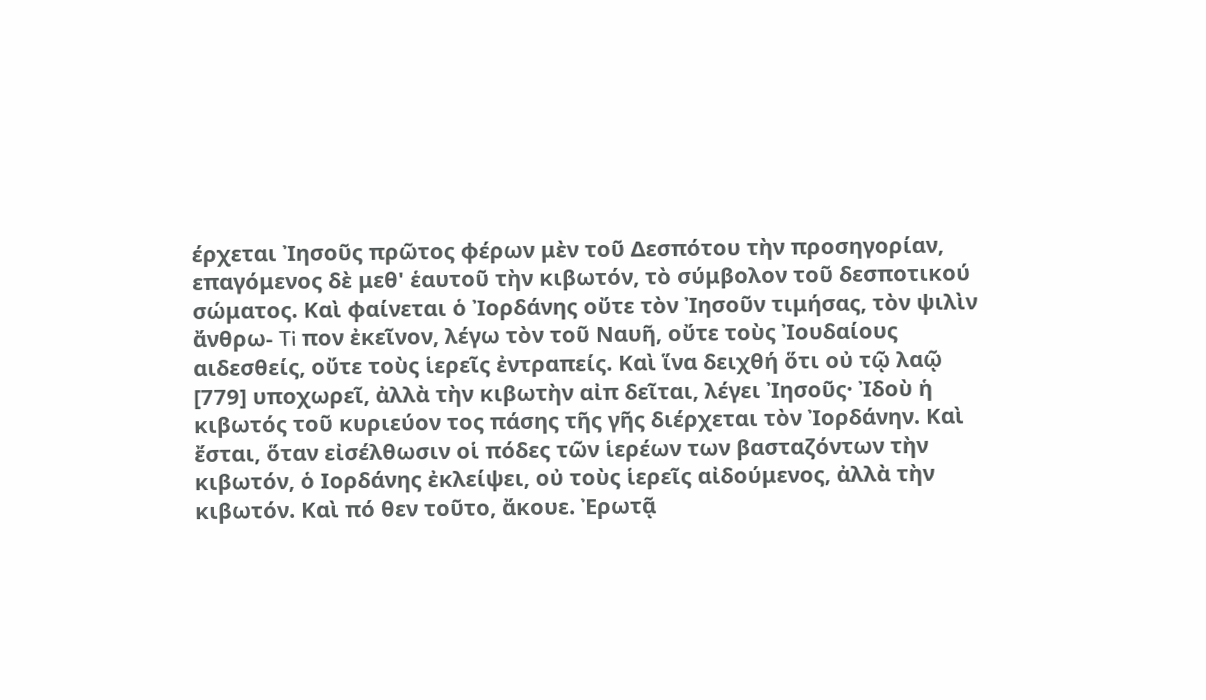έρχεται Ἰησοῦς πρῶτος φέρων μὲν τοῦ Δεσπότου τὴν προσηγορίαν, επαγόμενος δὲ μεθ' ἑαυτοῦ τὴν κιβωτόν, τὸ σύμβολον τοῦ δεσποτικού σώματος. Καὶ φαίνεται ὁ Ἰορδάνης οὔτε τὸν Ἰησοῦν τιμήσας, τὸν ψιλὶν ἄνθρω- Ti πον ἐκεῖνον, λέγω τὸν τοῦ Ναυῆ, οὔτε τοὺς Ἰουδαίους αιδεσθείς, οὔτε τοὺς ἱερεῖς ἐντραπείς. Καὶ ἵνα δειχθή ὅτι οὐ τῷ λαῷ [779] υποχωρεῖ, ἀλλὰ τὴν κιβωτὴν αἰπ δεῖται, λέγει Ἰησοῦς· Ἰδοὺ ἡ κιβωτός τοῦ κυριεύον τος πάσης τῆς γῆς διέρχεται τὸν Ἰορδάνην. Καὶ ἔσται, ὅταν εἰσέλθωσιν οἱ πόδες τῶν ἱερέων των βασταζόντων τὴν κιβωτόν, ὁ Ιορδάνης ἐκλείψει, οὐ τοὺς ἱερεῖς αἰδούμενος, ἀλλὰ τὴν κιβωτόν. Καὶ πό θεν τοῦτο, ἄκουε. Ἐρωτᾷ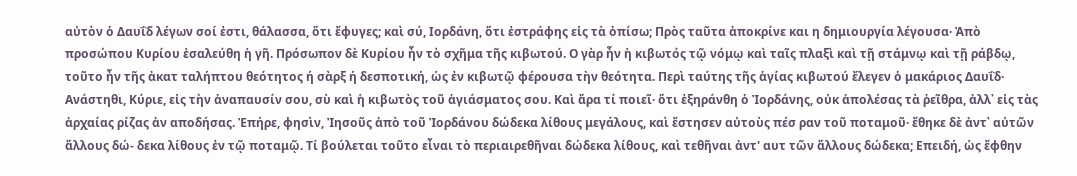αὐτὸν ὁ Δαυΐδ λέγων σοί ἐστι, θάλασσα, ὅτι ἔφυγες; καὶ σύ, Ιορδάνη, ὅτι ἐστράφης εἰς τὰ ὀπίσω; Πρὸς ταῦτα ἀποκρίνε και η δημιουργία λέγουσα· Ἀπὸ προσώπου Κυρίου ἐσαλεύθη ἡ γῆ. Πρόσωπον δὲ Κυρίου ἦν τὸ σχῆμα τῆς κιβωτού. Ο γὰρ ἦν ἡ κιβωτός τῷ νόμῳ καὶ ταῖς πλαξὶ καὶ τῇ στάμνῳ καὶ τῇ ράβδῳ, τοῦτο ἦν τῆς ἀκατ ταλήπτου θεότητος ή σὰρξ ή δεσποτική, ὡς ἐν κιβωτῷ φέρουσα τὴν θεότητα. Περὶ ταύτης τῆς ἁγίας κιβωτού ἔλεγεν ὁ μακάριος Δαυΐδ· Ανάστηθι, Κύριε, εἰς τὴν ἀναπαυσίν σου, σὺ καὶ ἡ κιβωτὸς τοῦ ἁγιάσματος σου. Καὶ ἄρα τί ποιεῖ· ὅτι ἐξηράνθη ὁ Ἰορδάνης, οὐκ ἀπολέσας τὰ ῥεῖθρα, ἀλλ᾽ εἰς τὰς ἀρχαίας ρίζας ἀν αποδήσας. Ἐπήρε, φησὶν, Ἰησοῦς ἀπὸ τοῦ Ἰορδάνου δώδεκα λίθους μεγάλους, καὶ ἔστησεν αὐτοὺς πέσ ραν τοῦ ποταμοῦ· ἔθηκε δὲ ἀντ᾽ αὐτῶν ἄλλους δώ- δεκα λίθους ἐν τῷ ποταμῷ. Τί βούλεται τοῦτο εἶναι τὸ περιαιρεθῆναι δώδεκα λίθους, καὶ τεθῆναι ἀντ' αυτ τῶν ἄλλους δώδεκα; Επειδή, ὡς ἔφθην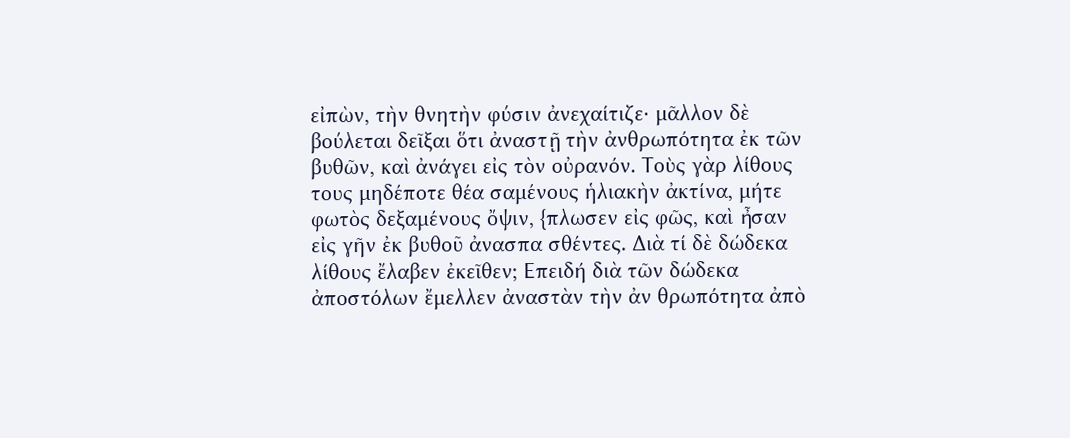εἰπὼν, τὴν θνητὴν φύσιν ἀνεχαίτιζε· μᾶλλον δὲ βούλεται δεῖξαι ὅτι ἀναστῇ τὴν ἀνθρωπότητα ἐκ τῶν βυθῶν, καὶ ἀνάγει εἰς τὸν οὐρανόν. Τοὺς γὰρ λίθους τους μηδέποτε θέα σαμένους ἡλιακὴν ἀκτίνα, μήτε φωτὸς δεξαμένους ὄψιν, {πλωσεν εἰς φῶς, καὶ ἦσαν εἰς γῆν ἐκ βυθοῦ ἀνασπα σθέντες. Διὰ τί δὲ δώδεκα λίθους ἔλαβεν ἐκεῖθεν; Επειδή διὰ τῶν δώδεκα ἀποστόλων ἔμελλεν ἀναστὰν τὴν ἀν θρωπότητα ἀπὸ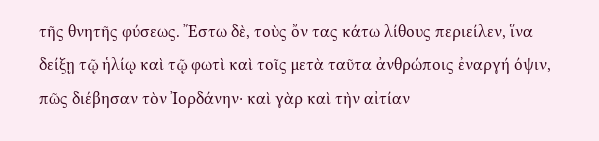τῆς θνητῆς φύσεως. Ἔστω δὲ, τοὺς ὄν τας κάτω λίθους περιείλεν, ἵνα δείξῃ τῷ ἡλίῳ καὶ τῷ φωτὶ καὶ τοῖς μετὰ ταῦτα ἀνθρώποις ἐναργή όψιν, πῶς διέβησαν τὸν Ἰορδάνην· καὶ γὰρ καὶ τὴν αἰτίαν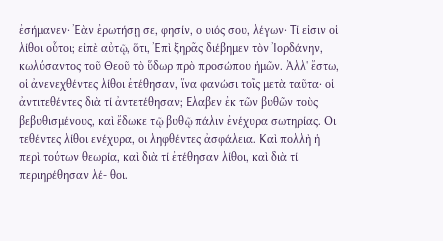ἐσήμανεν· Ἐὰν ἐρωτήσῃ σε, φησίν, ο υιός σου, λέγων· Τί εἰσιν οἱ λίθοι οὗτοι; εἰπὲ αὐτῷ, ὅτι, Ἐπὶ ξηρᾶς διέβημεν τὸν Ἰορδάνην, κωλύσαντος τοῦ Θεοῦ τὸ ὕδωρ πρὸ προσώπου ἡμῶν. Ἀλλ' ἔστω, οἱ ἀνενεχθέντες λίθοι ἐτέθησαν, ἵνα φανώσι τοῖς μετὰ ταῦτα· οἱ ἀντιτεθέντες διὰ τί ἀντετέθησαν; Ελαβεν ἐκ τῶν βυθῶν τοὺς βεβυθισμένους, καὶ ἔδωκε τῷ βυθῷ πάλιν ἐνέχυρα σωτηρίας. Οι τεθέντες λίθοι ενέχυρα, οι ληφθέντες ἀσφάλεια. Καὶ πολλὴ ἡ περὶ τούτων θεωρία, καὶ διὰ τί ἐτέθησαν λίθοι, καὶ διὰ τί περιηρέθησαν λέ- θοι.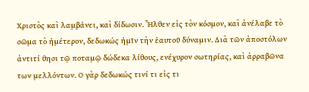Χριστὸς καὶ λαμβάνει, καὶ δίδωσιν. Ἦλθεν εἰς τὸν κόσμον, καὶ ἀνέλαβε τὸ σῶμα τὸ ἡμέτερον, δεδωκώς ἡμῖν τὴν ἑαυτοῦ δύναμιν. Διὰ τῶν ἀποστόλων ἀντιτί θησι τῷ ποταμῷ δώδεκα λίθους, ενέχυρον σωτηρίας, καὶ ἀρραβῶνα των μελλόντων. Ο γὰρ δεδωκώς τινί τι εἰς τι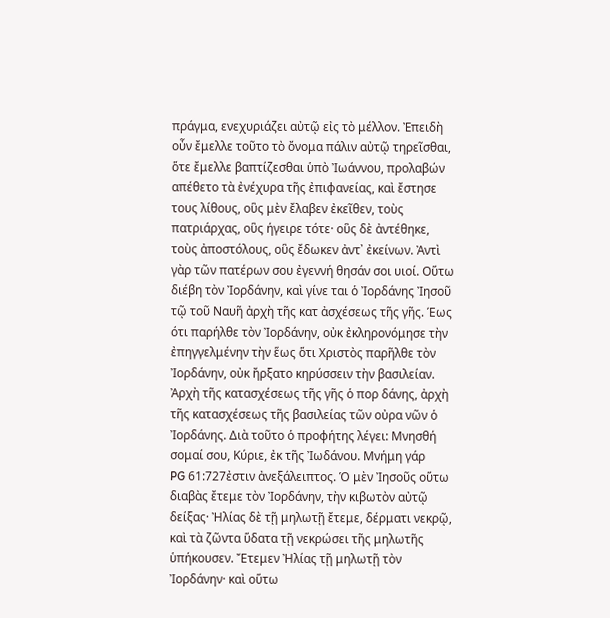πράγμα, ενεχυριάζει αὐτῷ εἰς τὸ μέλλον. Ἐπειδὴ οὖν ἔμελλε τοῦτο τὸ ὄνομα πάλιν αὐτῷ τηρεῖσθαι, ὅτε ἔμελλε βαπτίζεσθαι ὑπὸ Ἰωάννου, προλαβών απέθετο τὰ ἐνέχυρα τῆς ἐπιφανείας, καὶ ἔστησε τους λίθους, οὓς μὲν ἔλαβεν ἐκεῖθεν, τοὺς πατριάρχας, οὓς ήγειρε τότε· οὓς δὲ ἀντέθηκε, τοὺς ἀποστόλους, οὓς ἔδωκεν ἀντ᾽ ἐκείνων. Ἀντὶ γὰρ τῶν πατέρων σου ἐγεννή θησάν σοι υιοί. Οὕτω διέβη τὸν Ἰορδάνην, καὶ γίνε ται ὁ Ἰορδάνης Ἰησοῦ τῷ τοῦ Ναυῆ ἀρχὴ τῆς κατ ἀσχέσεως τῆς γῆς. Έως ότι παρήλθε τὸν Ἰορδάνην, οὐκ ἐκληρονόμησε τὴν ἐπηγγελμένην τὴν ἕως ὅτι Χριστὸς παρῆλθε τὸν Ἰορδάνην, οὐκ ἤρξατο κηρύσσειν τὴν βασιλείαν. Ἀρχὴ τῆς κατασχέσεως τῆς γῆς ὁ πορ δάνης, ἀρχὴ τῆς κατασχέσεως τῆς βασιλείας τῶν οὐρα νῶν ὁ Ἰορδάνης. Διὰ τοῦτο ὁ προφήτης λέγει: Μνησθή σομαί σου, Κύριε, ἐκ τῆς Ἰωδάνου. Μνήμη γάρ
PG 61:727ἐστιν ἀνεξάλειπτος. Ὁ μὲν Ἰησοῦς οὕτω διαβὰς ἔτεμε τὸν Ἰορδάνην, τὴν κιβωτὸν αὐτῷ δείξας· Ἠλίας δὲ τῇ μηλωτῇ ἔτεμε, δέρματι νεκρῷ, καὶ τὰ ζῶντα ὕδατα τῇ νεκρώσει τῆς μηλωτῆς ὑπήκουσεν. Ἔτεμεν Ἠλίας τῇ μηλωτῇ τὸν Ἰορδάνην· καὶ οὕτω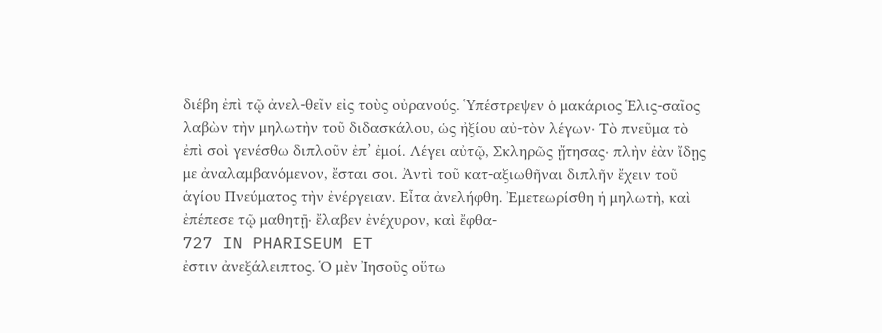διέβη ἐπὶ τῷ ἀνελ-θεῖν εἰς τοὺς οὐρανούς. Ὑπέστρεψεν ὁ μακάριος Ἑλις-σαῖος λαβὼν τὴν μηλωτὴν τοῦ διδασκάλου, ὡς ἠξίου αὐ-τὸν λέγων· Τὸ πνεῦμα τὸ ἐπὶ σοὶ γενέσθω διπλοῦν ἐπ’ ἐμοί. Λέγει αὐτῷ, Σκληρῶς ᾔτησας· πλὴν ἐὰν ἴδῃς με ἀναλαμβανόμενον, ἔσται σοι. Ἀντὶ τοῦ κατ-αξιωθῆναι διπλῆν ἔχειν τοῦ ἁγίου Πνεύματος τὴν ἐνέργειαν. Εἶτα ἀνελήφθη. Ἐμετεωρίσθη ἡ μηλωτὴ, καὶ ἐπέπεσε τῷ μαθητῇ· ἔλαβεν ἐνέχυρον, καὶ ἔφθα-
727 IN PHARISEUM ET
ἐστιν ἀνεξάλειπτος. Ὁ μὲν Ἰησοῦς οὕτω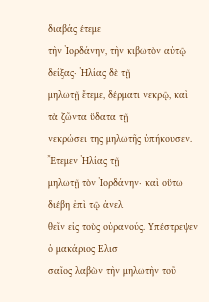διαβάς έτεμε
τὴν Ἰορδάνην, τὴν κιβωτὸν αὐτῷ δείξας· Ἠλίας δὲ τῇ
μηλωτῇ ἔτεμε, δέρματι νεκρῷ, καὶ τὰ ζῶντα ὕδατα τῇ
νεκρώσει της μηλωτῆς ὑπήκουσεν. Ἔτεμεν Ἠλίας τῇ
μηλωτῇ τὸν Ἰορδάνην· καὶ οὕτω διέβη ἐπὶ τῷ ἀνελ
θεῖν εἰς τοὺς οὐρανούς. Υπέστρεψεν ὁ μακάριος Ελισ
σαῖος λαβὼν τὴν μηλωτὴν τοῦ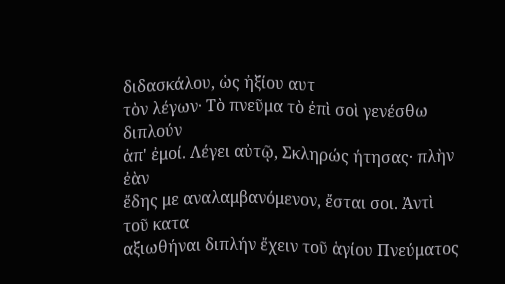διδασκάλου, ὡς ἠξίου αυτ
τὸν λέγων· Τὸ πνεῦμα τὸ ἐπὶ σοὶ γενέσθω διπλούν
ἀπ' ἐμοί. Λέγει αὐτῷ, Σκληρώς ήτησας· πλὴν ἐὰν
ἔδης με αναλαμβανόμενον, ἔσται σοι. Ἀντὶ τοῦ κατα
αξιωθήναι διπλήν ἔχειν τοῦ ἁγίου Πνεύματος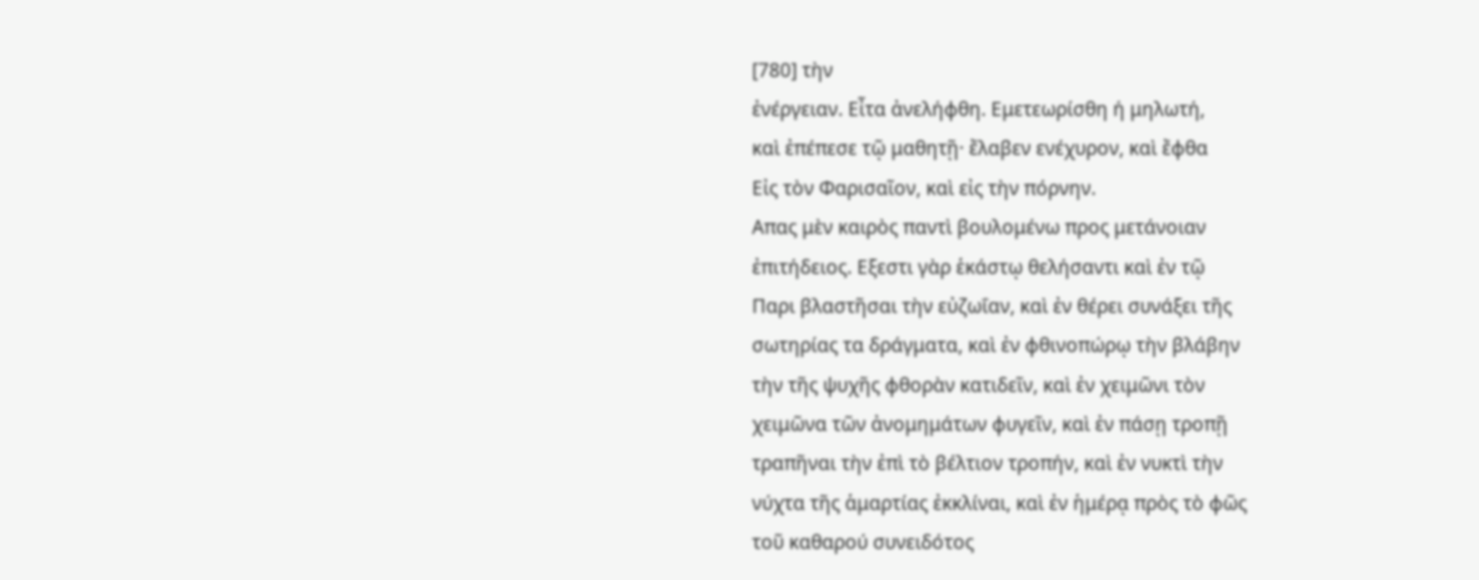[780] τὴν
ἐνέργειαν. Εἶτα ἀνελήφθη. Εμετεωρίσθη ή μηλωτή,
καὶ ἐπέπεσε τῷ μαθητῇ· ἔλαβεν ενέχυρον, καὶ ἔφθα
Εἰς τὸν Φαρισαῖον, καὶ εἰς τὴν πόρνην.
Απας μὲν καιρὸς παντὶ βουλομένω προς μετάνοιαν
ἐπιτήδειος. Εξεστι γὰρ ἑκάστῳ θελήσαντι καὶ ἐν τῷ
Παρι βλαστῆσαι τὴν εὐζωΐαν, καὶ ἐν θέρει συνάξει τῆς
σωτηρίας τα δράγματα, καὶ ἐν φθινοπώρῳ τὴν βλάβην
τὴν τῆς ψυχῆς φθορὰν κατιδεῖν, καὶ ἐν χειμῶνι τὸν
χειμῶνα τῶν ἀνομημάτων φυγεῖν, καὶ ἐν πάσῃ τροπῇ
τραπῆναι τὴν ἐπὶ τὸ βέλτιον τροπήν, καὶ ἐν νυκτὶ τὴν
νύχτα τῆς ἁμαρτίας ἐκκλίναι, καὶ ἐν ἡμέρᾳ πρὸς τὸ φῶς
τοῦ καθαρού συνειδότος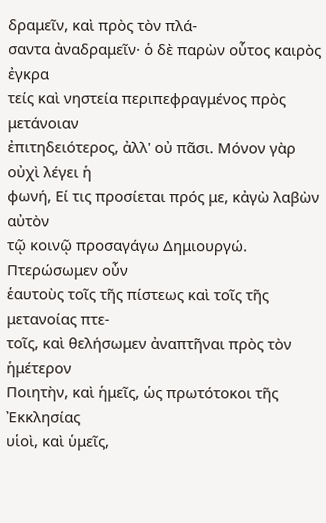δραμεῖν, καὶ πρὸς τὸν πλά-
σαντα ἀναδραμεῖν· ὁ δὲ παρὼν οὗτος καιρὸς ἐγκρα
τείς καὶ νηστεία περιπεφραγμένος πρὸς μετάνοιαν
ἐπιτηδειότερος, ἀλλ' οὐ πᾶσι. Μόνον γὰρ οὐχὶ λέγει ἡ
φωνή, Εί τις προσίεται πρός με, κἀγὼ λαβὼν αὐτὸν
τῷ κοινῷ προσαγάγω Δημιουργώ. Πτερώσωμεν οὖν
ἑαυτοὺς τοῖς τῆς πίστεως καὶ τοῖς τῆς μετανοίας πτε-
τοῖς, καὶ θελήσωμεν ἀναπτῆναι πρὸς τὸν ἡμέτερον
Ποιητὴν, καὶ ἡμεῖς, ὡς πρωτότοκοι τῆς Ἐκκλησίας
υἱοὶ, καὶ ὑμεῖς,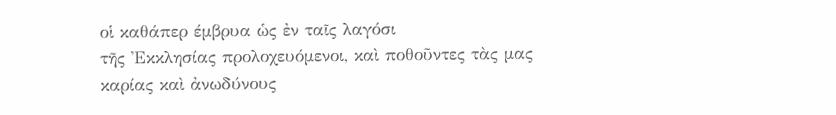οἱ καθάπερ έμβρυα ὡς ἐν ταῖς λαγόσι
τῆς Ἐκκλησίας προλοχευόμενοι, καὶ ποθοῦντες τὰς μας
καρίας καὶ ἀνωδύνους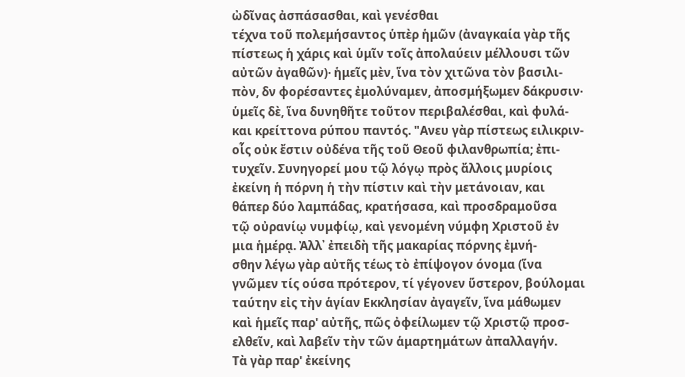ὠδῖνας ἀσπάσασθαι, καὶ γενέσθαι
τέχνα τοῦ πολεμήσαντος ὑπὲρ ἡμῶν (ἀναγκαία γὰρ τῆς
πίστεως ἡ χάρις καὶ ὑμῖν τοῖς ἀπολαύειν μέλλουσι τῶν
αὐτῶν ἀγαθῶν)· ἡμεῖς μὲν, ἵνα τὸν χιτῶνα τὸν βασιλι-
πὸν, δν φορέσαντες ἐμολύναμεν, ἀποσμήξωμεν δάκρυσιν·
ὑμεῖς δὲ, ἵνα δυνηθῆτε τοῦτον περιβαλέσθαι, καὶ φυλά-
και κρείττονα ρύπου παντός. "Ανευ γὰρ πίστεως ειλικριν-
οἷς οὐκ ἔστιν οὐδένα τῆς τοῦ Θεοῦ φιλανθρωπία; ἐπι-
τυχεῖν. Συνηγορεί μου τῷ λόγῳ πρὸς ἄλλοις μυρίοις
ἐκείνη ἡ πόρνη ἡ τὴν πίστιν καὶ τὴν μετάνοιαν, και
θάπερ δύο λαμπάδας, κρατήσασα, καὶ προσδραμοῦσα
τῷ οὐρανίῳ νυμφίῳ, καὶ γενομένη νύμφη Χριστοῦ ἐν
μια ἡμέρᾳ. Ἀλλ᾽ ἐπειδὴ τῆς μακαρίας πόρνης ἐμνή-
σθην λέγω γὰρ αὐτῆς τέως τὸ ἐπίψογον όνομα (ἵνα
γνῶμεν τίς ούσα πρότερον, τί γέγονεν ὕστερον, βούλομαι
ταύτην εἰς τὴν ἁγίαν Εκκλησίαν ἀγαγεῖν, ἵνα μάθωμεν
καὶ ἡμεῖς παρ' αὐτῆς, πῶς ὀφείλωμεν τῷ Χριστῷ προσ-
ελθεῖν, καὶ λαβεῖν τὴν τῶν ἁμαρτημάτων ἀπαλλαγήν.
Τὰ γὰρ παρ' ἐκείνης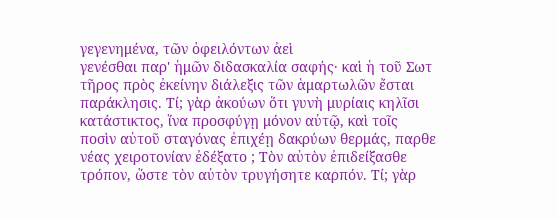γεγενημένα, τῶν ὀφειλόντων ἀεὶ
γενέσθαι παρ' ἡμῶν διδασκαλία σαφής· καὶ ἡ τοῦ Σωτ
τῆρος πρὸς ἐκείνην διάλεξις τῶν ἁμαρτωλῶν ἔσται
παράκλησις. Τί; γὰρ ἀκούων ὅτι γυνὴ μυρίαις κηλῖσι
κατάστικτος, ἵνα προσφύγῃ μόνον αὐτῷ, καὶ τοῖς
ποσὶν αὐτοῦ σταγόνας ἐπιχέῃ δακρύων θερμάς, παρθε
νέας χειροτονίαν ἐδέξατο ; Τὸν αὐτὸν ἐπιδείξασθε
τρόπον, ὥστε τὸν αὐτὸν τρυγήσητε καρπόν. Τί; γὰρ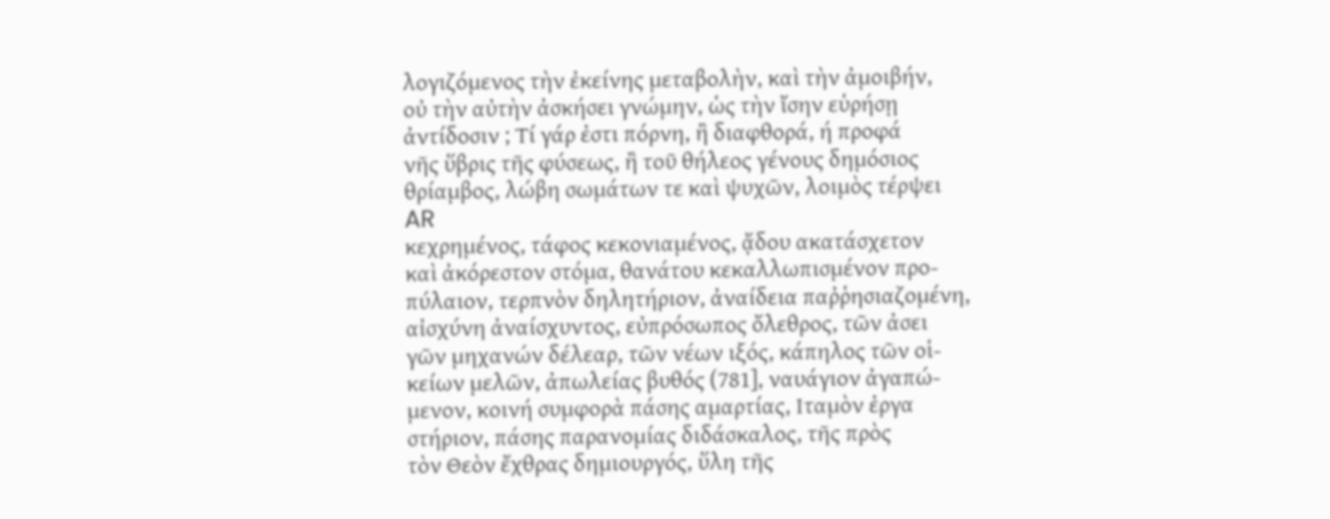λογιζόμενος τὴν ἐκείνης μεταβολὴν, καὶ τὴν ἀμοιβήν,
οὐ τὴν αὐτὴν ἀσκήσει γνώμην, ὡς τὴν ἴσην εὑρήσῃ
ἀντίδοσιν ; Τί γάρ ἐστι πόρνη, ἢ διαφθορά, ή προφά
νῆς ὕβρις τῆς φύσεως, ἢ τοῦ θήλεος γένους δημόσιος
θρίαμβος, λώβη σωμάτων τε καὶ ψυχῶν, λοιμὸς τέρψει
AR
κεχρημένος, τάφος κεκονιαμένος, ᾄδου ακατάσχετον
καὶ ἀκόρεστον στόμα, θανάτου κεκαλλωπισμένον προ-
πύλαιον, τερπνὸν δηλητήριον, ἀναίδεια παῤῥησιαζομένη,
αἰσχύνη ἀναίσχυντος, εὐπρόσωπος ὄλεθρος, τῶν ἀσει
γῶν μηχανών δέλεαρ, τῶν νέων ιξός, κάπηλος τῶν οἱ-
κείων μελῶν, ἀπωλείας βυθός (781], ναυάγιον ἀγαπώ-
μενον, κοινή συμφορὰ πάσης αμαρτίας, Ιταμὸν ἐργα
στήριον, πάσης παρανομίας διδάσκαλος, τῆς πρὸς
τὸν Θεὸν ἔχθρας δημιουργός, ὕλη τῆς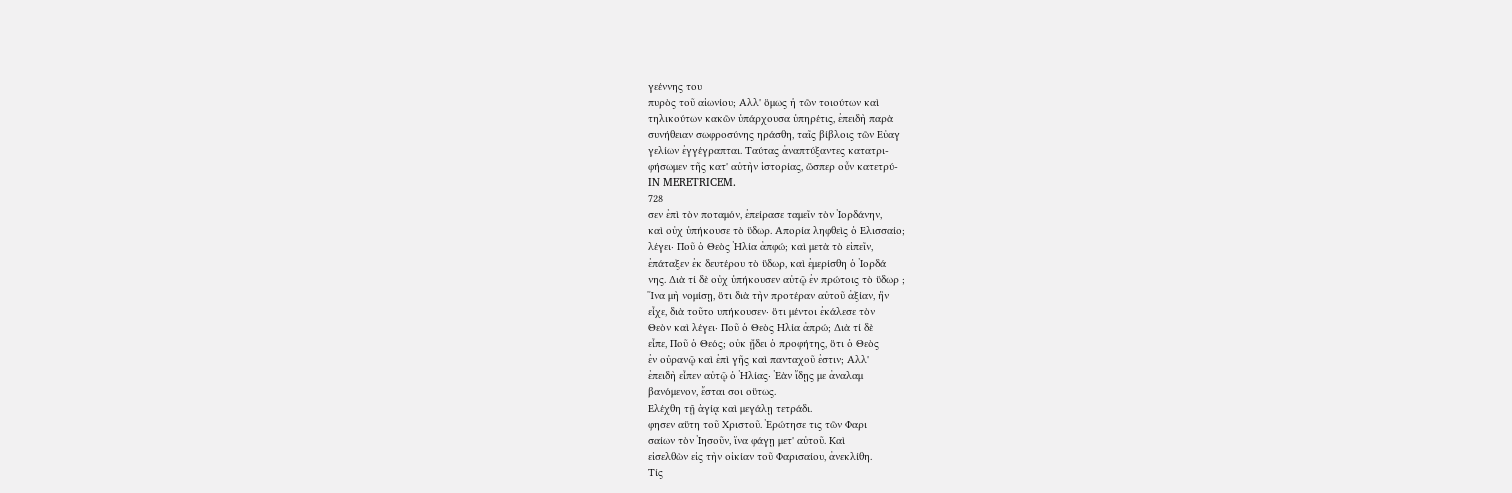γεέννης του
πυρὸς τοῦ αἰωνίου; Αλλ' ὅμως ἡ τῶν τοιούτων καὶ
τηλικούτων κακῶν ὑπάρχουσα ὑπηρέτις, ἐπειδὴ παρὰ
συνήθειαν σωφροσύνης ηράσθη, ταῖς βίβλοις τῶν Εὐαγ
γελίων ἐγγέγραπται. Ταύτας ἀναπτύξαντες κατατρι-
φήσωμεν τῆς κατ' αὐτὴν ἱστορίας, ὥσπερ οὖν κατετρύ-
IN MERETRICEM.
728
σεν ἐπὶ τὸν ποταμόν, ἐπείρασε ταμεῖν τὸν Ἰορδάνην,
καὶ οὐχ ὑπήκουσε τὸ ὕδωρ. Απορία ληφθεὶς ὁ Ελισσαίο;
λέγει· Ποῦ ὁ Θεὸς Ἠλία ἀπφώ; καὶ μετὰ τὸ εἰπεῖν,
ἐπάταξεν ἐκ δευτέρου τὸ ὕδωρ, καὶ ἐμερίσθη ὁ Ἰορδά
νης. Διὰ τί δὲ οὐχ ὑπήκουσεν αὐτῷ ἐν πρώτοις τὸ ὕδωρ ;
Ἵνα μὴ νομίσῃ, ὅτι διὰ τὴν προτέραν αὐτοῦ ἀξίαν, ἣν
εἶχε, διὰ τοῦτο υπήκουσεν· ὅτι μέντοι ἐκάλεσε τὸν
Θεὸν καὶ λέγει· Ποῦ ὁ Θεὸς Ηλία ἀπρώ; Διὰ τί δὲ
εἶπε, Ποῦ ὁ Θεός; οὐκ ᾔδει ὁ προφήτης, ὅτι ὁ Θεὸς
ἐν οὐρανῷ καὶ ἐπὶ γῆς καὶ πανταχοῦ ἐστιν; Αλλ'
ἐπειδὴ εἶπεν αὐτῷ ὁ Ἠλίας· Ἐὰν ἴδῃς με ἀναλαμ
βανόμενον, ἔσται σοι οὕτως.
Ελέχθη τῇ ἁγίᾳ καὶ μεγάλῃ τετράδι.
φησεν αὕτη τοῦ Χριστοῦ. Ἐρώτησε τις τῶν Φαρι
σαίων τὸν Ἰησοῦν, ἵνα φάγῃ μετ' αὐτοῦ. Καὶ
εἰσελθὼν εἰς τὴν οἰκίαν τοῦ Φαρισαίου, ἀνεκλίθη.
Τίς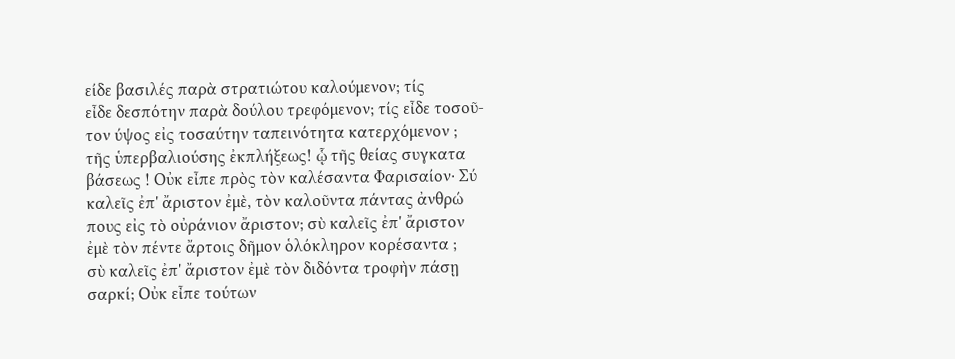είδε βασιλές παρὰ στρατιώτου καλούμενον; τίς
εἶδε δεσπότην παρὰ δούλου τρεφόμενον; τίς εἶδε τοσοῦ-
τον ύψος εἰς τοσαύτην ταπεινότητα κατερχόμενον ;
τῆς ὑπερβαλιούσης ἐκπλήξεως! ᾧ τῆς θείας συγκατα
βάσεως ! Οὐκ εἶπε πρὸς τὸν καλέσαντα Φαρισαίον· Σύ
καλεῖς ἐπ' ἄριστον ἐμὲ, τὸν καλοῦντα πάντας ἀνθρώ
πους εἰς τὸ οὐράνιον ἄριστον; σὺ καλεῖς ἐπ' ἄριστον
ἐμὲ τὸν πέντε ἄρτοις δῆμον ὁλόκληρον κορέσαντα ;
σὺ καλεῖς ἐπ' ἄριστον ἐμὲ τὸν διδόντα τροφὴν πάσῃ
σαρκί; Οὐκ εἶπε τούτων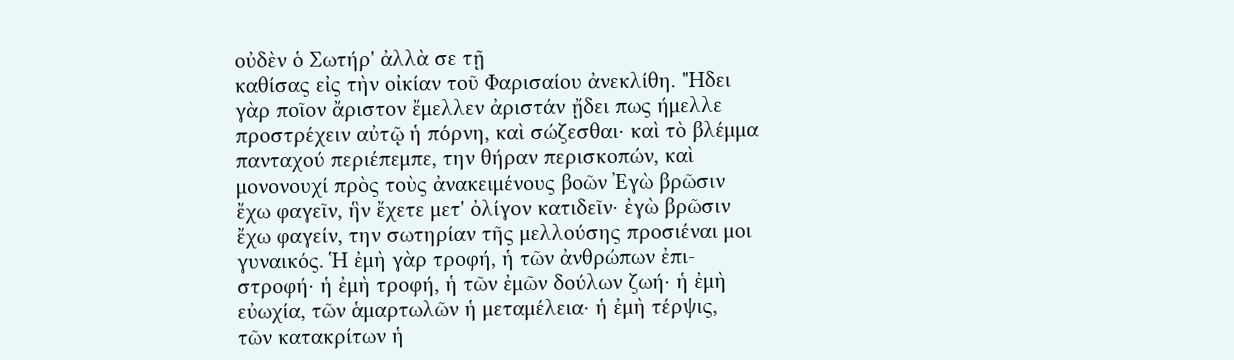οὐδὲν ὁ Σωτήρ' ἀλλὰ σε τῇ
καθίσας εἰς τὴν οἰκίαν τοῦ Φαρισαίου ἀνεκλίθη. "Ηδει
γὰρ ποῖον ἄριστον ἔμελλεν ἀριστάν ᾔδει πως ήμελλε
προστρέχειν αὐτῷ ἡ πόρνη, καὶ σώζεσθαι· καὶ τὸ βλέμμα
πανταχού περιέπεμπε, την θήραν περισκοπών, καὶ
μονονουχί πρὸς τοὺς ἀνακειμένους βοῶν Ἐγὼ βρῶσιν
ἔχω φαγεῖν, ἣν ἔχετε μετ' ὀλίγον κατιδεῖν· ἐγὼ βρῶσιν
ἔχω φαγείν, την σωτηρίαν τῆς μελλούσης προσιέναι μοι
γυναικός. Ἡ ἐμὴ γὰρ τροφή, ἡ τῶν ἀνθρώπων ἐπι-
στροφή· ἡ ἐμὴ τροφή, ἡ τῶν ἐμῶν δούλων ζωή· ἡ ἐμὴ
εὐωχία, τῶν ἁμαρτωλῶν ἡ μεταμέλεια· ἡ ἐμὴ τέρψις,
τῶν κατακρίτων ἡ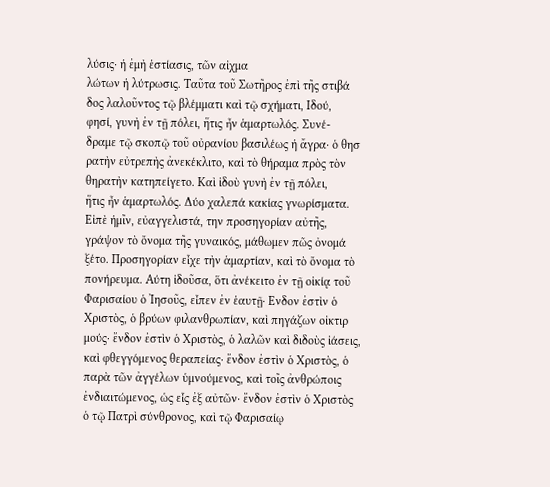λύσις· ἡ ἐμὴ ἑστίασις, τῶν αἰχμα
λώτων ἡ λύτρωσις. Ταῦτα τοῦ Σωτῆρος ἐπὶ τῆς στιβά
δος λαλοῦντος τῷ βλέμματι καὶ τῷ σχήματι, Ιδού,
φησί, γυνὴ ἐν τῇ πόλει, ἥτις ἦν ἁμαρτωλός. Συνέ-
δραμε τῷ σκοπῷ τοῦ οὐρανίου βασιλέως ἡ ἄγρα· ὁ θησ
ρατὴν εὐτρεπὴς ἀνεκέκλιτο, καὶ τὸ θήραμα πρὸς τὸν
θηρατὴν κατηπείγετο. Καὶ ἰδοὺ γυνὴ ἐν τῇ πόλει,
ἥτις ἦν ἁμαρτωλός. Δύο χαλεπά κακίας γνωρίσματα.
Εἰπὲ ἡμῖν, εὐαγγελιστά, την προσηγορίαν αὐτῆς,
γράψον τὸ ὄνομα τῆς γυναικός, μάθωμεν πῶς ὀνομά
ξέτο. Προσηγορίαν εἶχε τὴν ἁμαρτίαν, καὶ τὸ ὄνομα τὸ
πονήρευμα. Αύτη ἰδοῦσα, ὅτι ἀνέκειτο ἐν τῇ οἰκίᾳ τοῦ
Φαρισαίου ὁ Ἰησοῦς, εἶπεν ἐν ἑαυτῇ· Ενδον ἐστὶν ὁ
Χριστὸς, ὁ βρύων φιλανθρωπίαν, καὶ πηγάζων οἰκτιρ
μούς· ἔνδον ἐστὶν ὁ Χριστὸς, ὁ λαλῶν καὶ διδοὺς ἰάσεις,
καὶ φθεγγόμενος θεραπείας· ἔνδον ἐστὶν ὁ Χριστὸς, ὁ
παρὰ τῶν ἀγγέλων ὑμνούμενος, καὶ τοῖς ἀνθρώποις
ἐνδιαιτώμενος, ὡς εἷς ἐξ αὐτῶν· ἔνδον ἐστὶν ὁ Χριστὸς
ὁ τῷ Πατρὶ σύνθρονος, καὶ τῷ Φαρισαίῳ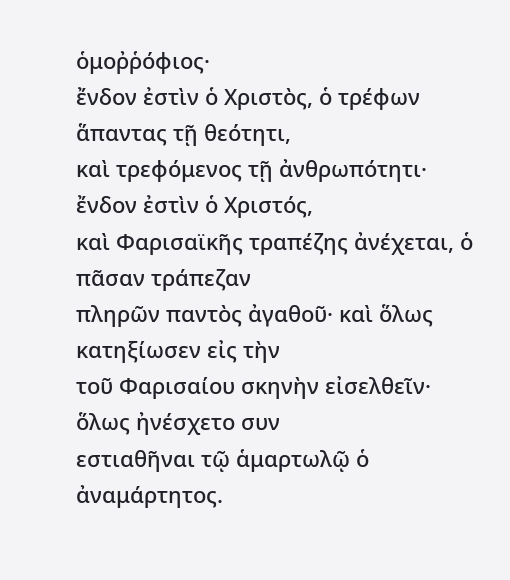ὁμοῤῥόφιος·
ἔνδον ἐστὶν ὁ Χριστὸς, ὁ τρέφων ἅπαντας τῇ θεότητι,
καὶ τρεφόμενος τῇ ἀνθρωπότητι· ἔνδον ἐστὶν ὁ Χριστός,
καὶ Φαρισαϊκῆς τραπέζης ἀνέχεται, ὁ πᾶσαν τράπεζαν
πληρῶν παντὸς ἀγαθοῦ· καὶ ὅλως κατηξίωσεν εἰς τὴν
τοῦ Φαρισαίου σκηνὴν εἰσελθεῖν· ὅλως ἠνέσχετο συν
εστιαθῆναι τῷ ἁμαρτωλῷ ὁ ἀναμάρτητος.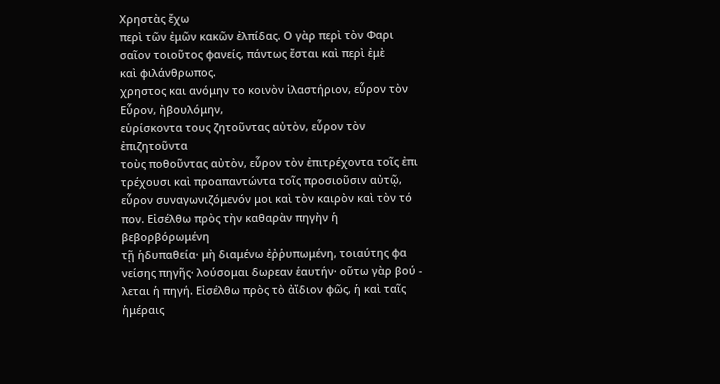Χρηστὰς ἔχω
περὶ τῶν ἐμῶν κακῶν ἐλπίδας. Ο γὰρ περὶ τὸν Φαρι
σαῖον τοιοῦτος φανείς, πάντως ἔσται καὶ περὶ ἐμὲ
καὶ φιλάνθρωπος.
χρηστος και ανόμην το κοινὸν ἱλαστήριον, εὗρον τὸν
Εὗρον, ἠβουλόμην,
εὑρίσκοντα τους ζητοῦντας αὐτὸν, εὗρον τὸν ἐπιζητοῦντα
τοὺς ποθοῦντας αὐτὸν, εὗρον τὸν ἐπιτρέχοντα τοῖς ἐπι
τρέχουσι καὶ προαπαντώντα τοῖς προσιοῦσιν αὐτῷ,
εὗρον συναγωνιζόμενόν μοι καὶ τὸν καιρὸν καὶ τὸν τό
πον. Εἰσέλθω πρὸς τὴν καθαρὰν πηγὴν ἡ βεβορβόρωμένη
τῇ ἡδυπαθεία· μὴ διαμένω ἐῤῥυπωμένη, τοιαύτης φα
νείσης πηγῆς· λούσομαι δωρεαν ἑαυτήν· οὕτω γὰρ βού -
λεται ἡ πηγή. Εἰσέλθω πρὸς τὸ ἀἴδιον φῶς, ἡ καὶ ταῖς
ἡμέραις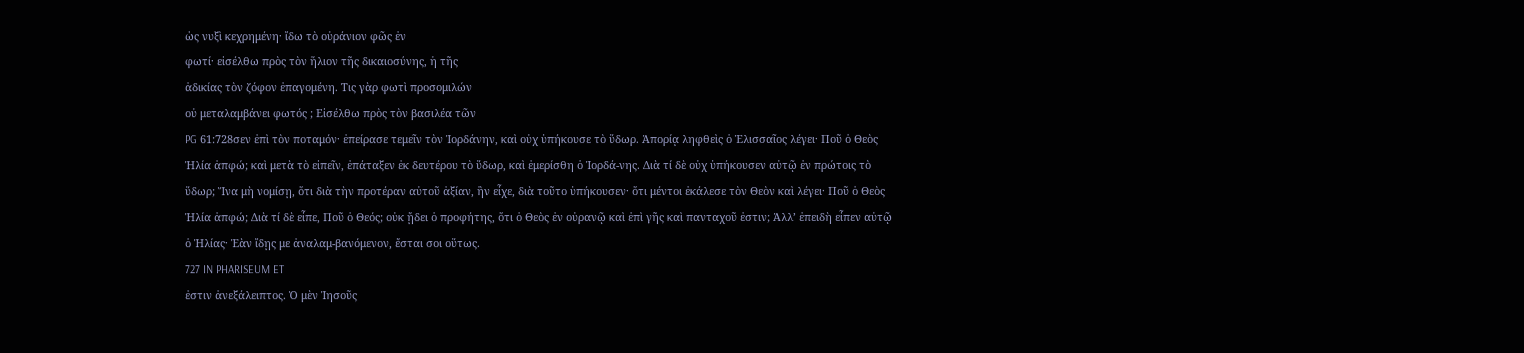ὡς νυξὶ κεχρημένη· ἴδω τὸ οὐράνιον φῶς ἐν
φωτί· εἰσέλθω πρὸς τὸν ἥλιον τῆς δικαιοσύνης, ἡ τῆς
ἀδικίας τὸν ζόφον ἐπαγομένη. Τις γὰρ φωτὶ προσομιλών
οὐ μεταλαμβάνει φωτός ; Εἰσέλθω πρὸς τὸν βασιλέα τῶν
PG 61:728σεν ἐπὶ τὸν ποταμόν· ἐπείρασε τεμεῖν τὸν Ἰορδάνην, καὶ οὐχ ὑπήκουσε τὸ ὕδωρ. Ἀπορίᾳ ληφθεὶς ὁ Ἑλισσαῖος λέγει· Ποῦ ὁ Θεὸς Ἠλία ἀπφώ; καὶ μετὰ τὸ εἰπεῖν, ἐπάταξεν ἐκ δευτέρου τὸ ὕδωρ, καὶ ἐμερίσθη ὁ Ἰορδά-νης. Διὰ τί δὲ οὐχ ὑπήκουσεν αὐτῷ ἐν πρώτοις τὸ ὕδωρ; Ἵνα μὴ νομίσῃ, ὅτι διὰ τὴν προτέραν αὐτοῦ ἀξίαν, ἣν εἶχε, διὰ τοῦτο ὑπήκουσεν· ὅτι μέντοι ἐκάλεσε τὸν Θεὸν καὶ λέγει· Ποῦ ὁ Θεὸς Ἠλία ἀπφώ; Διὰ τί δὲ εἶπε, Ποῦ ὁ Θεός; οὐκ ᾔδει ὁ προφήτης, ὅτι ὁ Θεὸς ἐν οὐρανῷ καὶ ἐπὶ γῆς καὶ πανταχοῦ ἐστιν; Ἀλλ’ ἐπειδὴ εἶπεν αὐτῷ ὁ Ἠλίας· Ἐὰν ἴδῃς με ἀναλαμ-βανόμενον, ἔσται σοι οὕτως.
727 IN PHARISEUM ET
ἐστιν ἀνεξάλειπτος. Ὁ μὲν Ἰησοῦς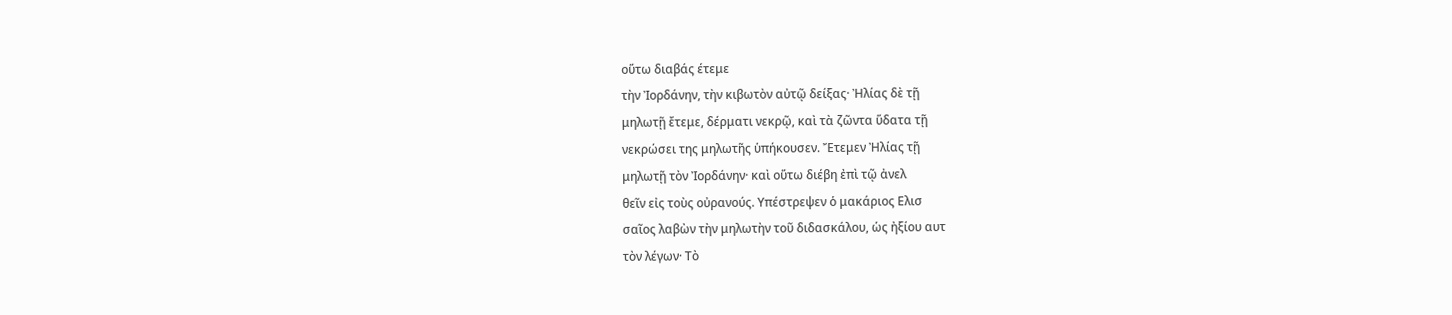οὕτω διαβάς έτεμε
τὴν Ἰορδάνην, τὴν κιβωτὸν αὐτῷ δείξας· Ἠλίας δὲ τῇ
μηλωτῇ ἔτεμε, δέρματι νεκρῷ, καὶ τὰ ζῶντα ὕδατα τῇ
νεκρώσει της μηλωτῆς ὑπήκουσεν. Ἔτεμεν Ἠλίας τῇ
μηλωτῇ τὸν Ἰορδάνην· καὶ οὕτω διέβη ἐπὶ τῷ ἀνελ
θεῖν εἰς τοὺς οὐρανούς. Υπέστρεψεν ὁ μακάριος Ελισ
σαῖος λαβὼν τὴν μηλωτὴν τοῦ διδασκάλου, ὡς ἠξίου αυτ
τὸν λέγων· Τὸ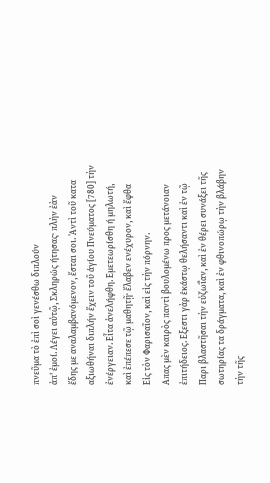πνεῦμα τὸ ἐπὶ σοὶ γενέσθω διπλούν
ἀπ' ἐμοί. Λέγει αὐτῷ, Σκληρώς ήτησας· πλὴν ἐὰν
ἔδης με αναλαμβανόμενον, ἔσται σοι. Ἀντὶ τοῦ κατα
αξιωθήναι διπλήν ἔχειν τοῦ ἁγίου Πνεύματος [780] τὴν
ἐνέργειαν. Εἶτα ἀνελήφθη. Εμετεωρίσθη ή μηλωτή,
καὶ ἐπέπεσε τῷ μαθητῇ· ἔλαβεν ενέχυρον, καὶ ἔφθα
Εἰς τὸν Φαρισαῖον, καὶ εἰς τὴν πόρνην.
Απας μὲν καιρὸς παντὶ βουλομένω προς μετάνοιαν
ἐπιτήδειος. Εξεστι γὰρ ἑκάστῳ θελήσαντι καὶ ἐν τῷ
Παρι βλαστῆσαι τὴν εὐζωΐαν, καὶ ἐν θέρει συνάξει τῆς
σωτηρίας τα δράγματα, καὶ ἐν φθινοπώρῳ τὴν βλάβην
τὴν τῆς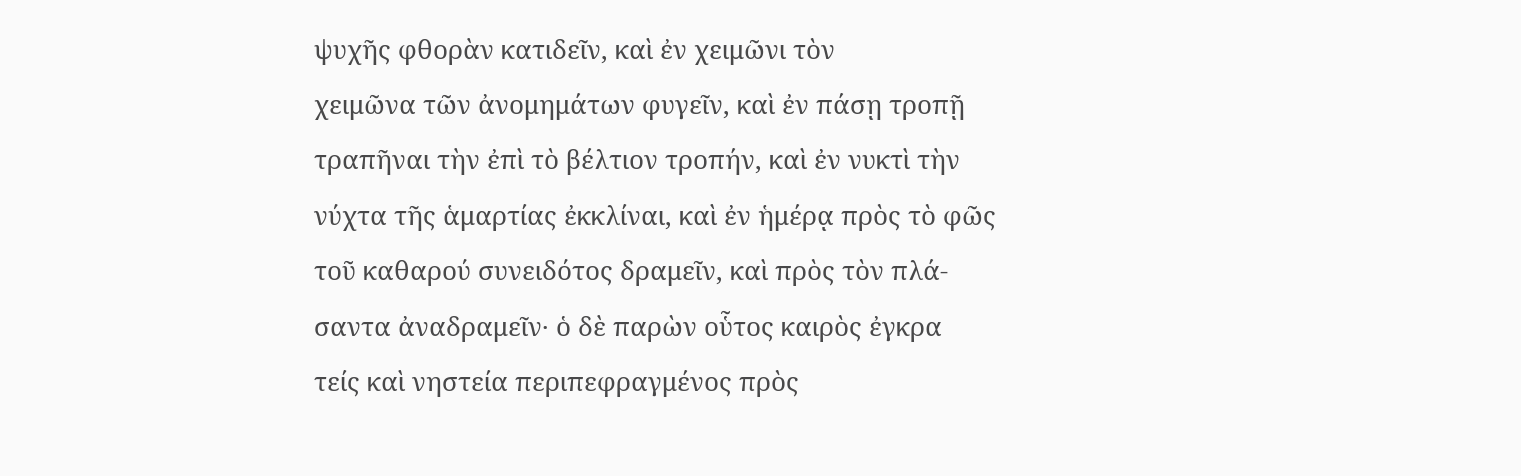ψυχῆς φθορὰν κατιδεῖν, καὶ ἐν χειμῶνι τὸν
χειμῶνα τῶν ἀνομημάτων φυγεῖν, καὶ ἐν πάσῃ τροπῇ
τραπῆναι τὴν ἐπὶ τὸ βέλτιον τροπήν, καὶ ἐν νυκτὶ τὴν
νύχτα τῆς ἁμαρτίας ἐκκλίναι, καὶ ἐν ἡμέρᾳ πρὸς τὸ φῶς
τοῦ καθαρού συνειδότος δραμεῖν, καὶ πρὸς τὸν πλά-
σαντα ἀναδραμεῖν· ὁ δὲ παρὼν οὗτος καιρὸς ἐγκρα
τείς καὶ νηστεία περιπεφραγμένος πρὸς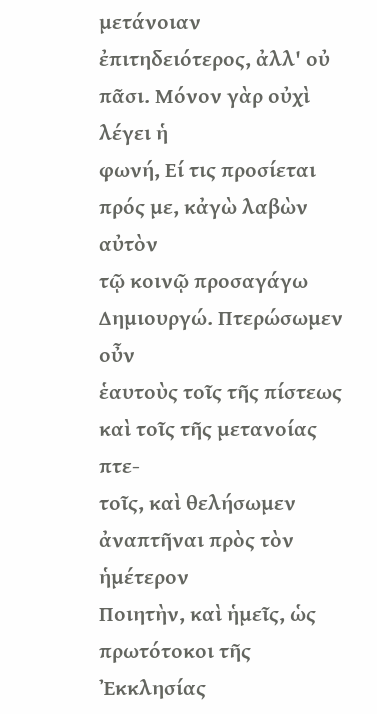μετάνοιαν
ἐπιτηδειότερος, ἀλλ' οὐ πᾶσι. Μόνον γὰρ οὐχὶ λέγει ἡ
φωνή, Εί τις προσίεται πρός με, κἀγὼ λαβὼν αὐτὸν
τῷ κοινῷ προσαγάγω Δημιουργώ. Πτερώσωμεν οὖν
ἑαυτοὺς τοῖς τῆς πίστεως καὶ τοῖς τῆς μετανοίας πτε-
τοῖς, καὶ θελήσωμεν ἀναπτῆναι πρὸς τὸν ἡμέτερον
Ποιητὴν, καὶ ἡμεῖς, ὡς πρωτότοκοι τῆς Ἐκκλησίας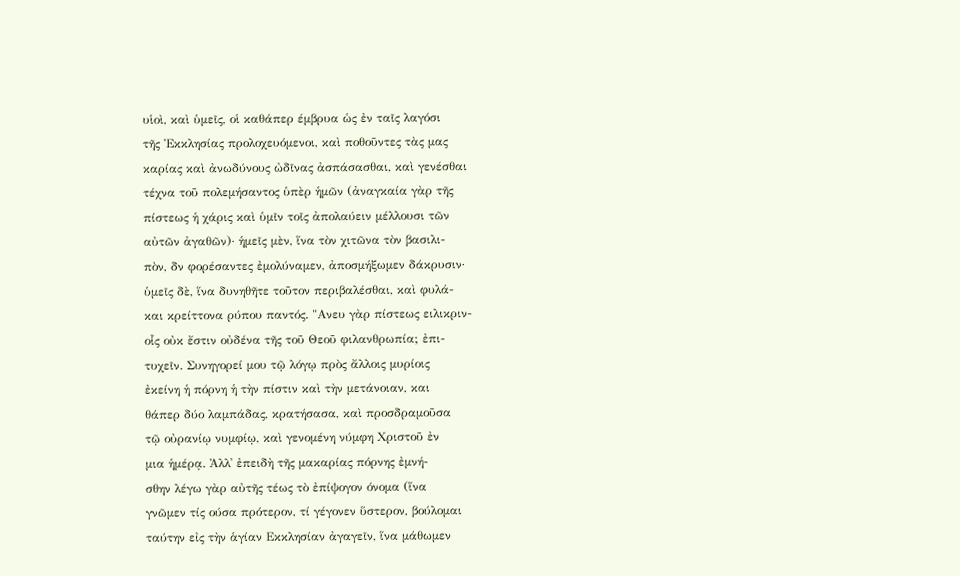υἱοὶ, καὶ ὑμεῖς, οἱ καθάπερ έμβρυα ὡς ἐν ταῖς λαγόσι
τῆς Ἐκκλησίας προλοχευόμενοι, καὶ ποθοῦντες τὰς μας
καρίας καὶ ἀνωδύνους ὠδῖνας ἀσπάσασθαι, καὶ γενέσθαι
τέχνα τοῦ πολεμήσαντος ὑπὲρ ἡμῶν (ἀναγκαία γὰρ τῆς
πίστεως ἡ χάρις καὶ ὑμῖν τοῖς ἀπολαύειν μέλλουσι τῶν
αὐτῶν ἀγαθῶν)· ἡμεῖς μὲν, ἵνα τὸν χιτῶνα τὸν βασιλι-
πὸν, δν φορέσαντες ἐμολύναμεν, ἀποσμήξωμεν δάκρυσιν·
ὑμεῖς δὲ, ἵνα δυνηθῆτε τοῦτον περιβαλέσθαι, καὶ φυλά-
και κρείττονα ρύπου παντός. "Ανευ γὰρ πίστεως ειλικριν-
οἷς οὐκ ἔστιν οὐδένα τῆς τοῦ Θεοῦ φιλανθρωπία; ἐπι-
τυχεῖν. Συνηγορεί μου τῷ λόγῳ πρὸς ἄλλοις μυρίοις
ἐκείνη ἡ πόρνη ἡ τὴν πίστιν καὶ τὴν μετάνοιαν, και
θάπερ δύο λαμπάδας, κρατήσασα, καὶ προσδραμοῦσα
τῷ οὐρανίῳ νυμφίῳ, καὶ γενομένη νύμφη Χριστοῦ ἐν
μια ἡμέρᾳ. Ἀλλ᾽ ἐπειδὴ τῆς μακαρίας πόρνης ἐμνή-
σθην λέγω γὰρ αὐτῆς τέως τὸ ἐπίψογον όνομα (ἵνα
γνῶμεν τίς ούσα πρότερον, τί γέγονεν ὕστερον, βούλομαι
ταύτην εἰς τὴν ἁγίαν Εκκλησίαν ἀγαγεῖν, ἵνα μάθωμεν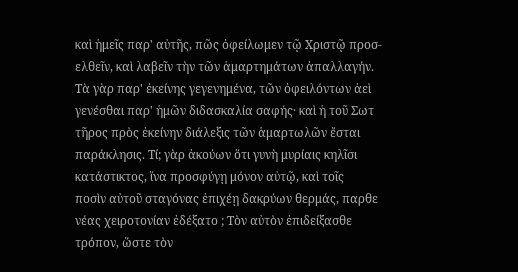καὶ ἡμεῖς παρ' αὐτῆς, πῶς ὀφείλωμεν τῷ Χριστῷ προσ-
ελθεῖν, καὶ λαβεῖν τὴν τῶν ἁμαρτημάτων ἀπαλλαγήν.
Τὰ γὰρ παρ' ἐκείνης γεγενημένα, τῶν ὀφειλόντων ἀεὶ
γενέσθαι παρ' ἡμῶν διδασκαλία σαφής· καὶ ἡ τοῦ Σωτ
τῆρος πρὸς ἐκείνην διάλεξις τῶν ἁμαρτωλῶν ἔσται
παράκλησις. Τί; γὰρ ἀκούων ὅτι γυνὴ μυρίαις κηλῖσι
κατάστικτος, ἵνα προσφύγῃ μόνον αὐτῷ, καὶ τοῖς
ποσὶν αὐτοῦ σταγόνας ἐπιχέῃ δακρύων θερμάς, παρθε
νέας χειροτονίαν ἐδέξατο ; Τὸν αὐτὸν ἐπιδείξασθε
τρόπον, ὥστε τὸν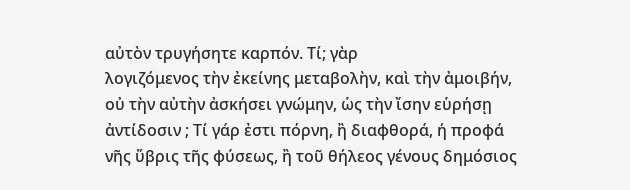αὐτὸν τρυγήσητε καρπόν. Τί; γὰρ
λογιζόμενος τὴν ἐκείνης μεταβολὴν, καὶ τὴν ἀμοιβήν,
οὐ τὴν αὐτὴν ἀσκήσει γνώμην, ὡς τὴν ἴσην εὑρήσῃ
ἀντίδοσιν ; Τί γάρ ἐστι πόρνη, ἢ διαφθορά, ή προφά
νῆς ὕβρις τῆς φύσεως, ἢ τοῦ θήλεος γένους δημόσιος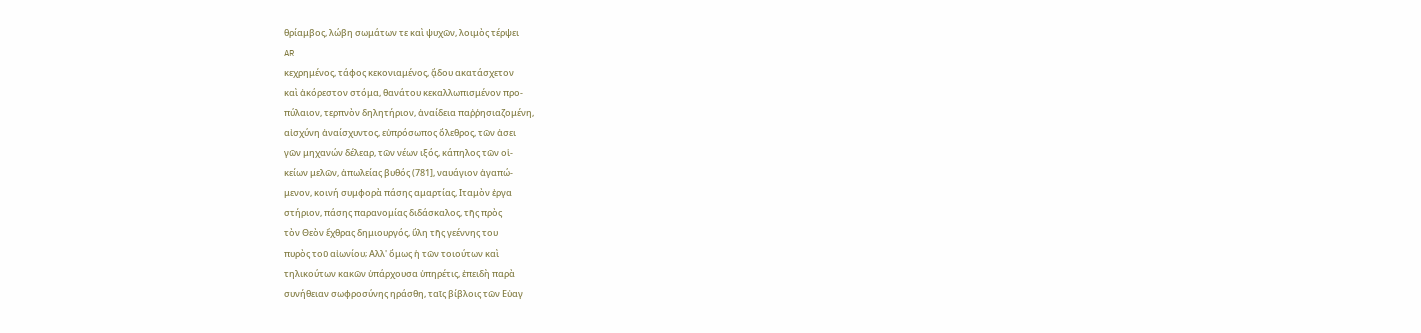θρίαμβος, λώβη σωμάτων τε καὶ ψυχῶν, λοιμὸς τέρψει
AR
κεχρημένος, τάφος κεκονιαμένος, ᾄδου ακατάσχετον
καὶ ἀκόρεστον στόμα, θανάτου κεκαλλωπισμένον προ-
πύλαιον, τερπνὸν δηλητήριον, ἀναίδεια παῤῥησιαζομένη,
αἰσχύνη ἀναίσχυντος, εὐπρόσωπος ὄλεθρος, τῶν ἀσει
γῶν μηχανών δέλεαρ, τῶν νέων ιξός, κάπηλος τῶν οἱ-
κείων μελῶν, ἀπωλείας βυθός (781], ναυάγιον ἀγαπώ-
μενον, κοινή συμφορὰ πάσης αμαρτίας, Ιταμὸν ἐργα
στήριον, πάσης παρανομίας διδάσκαλος, τῆς πρὸς
τὸν Θεὸν ἔχθρας δημιουργός, ὕλη τῆς γεέννης του
πυρὸς τοῦ αἰωνίου; Αλλ' ὅμως ἡ τῶν τοιούτων καὶ
τηλικούτων κακῶν ὑπάρχουσα ὑπηρέτις, ἐπειδὴ παρὰ
συνήθειαν σωφροσύνης ηράσθη, ταῖς βίβλοις τῶν Εὐαγ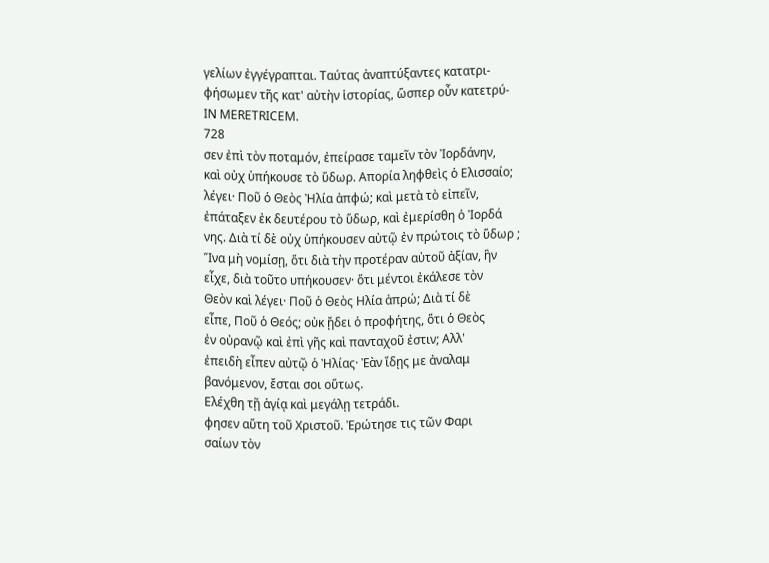γελίων ἐγγέγραπται. Ταύτας ἀναπτύξαντες κατατρι-
φήσωμεν τῆς κατ' αὐτὴν ἱστορίας, ὥσπερ οὖν κατετρύ-
IN MERETRICEM.
728
σεν ἐπὶ τὸν ποταμόν, ἐπείρασε ταμεῖν τὸν Ἰορδάνην,
καὶ οὐχ ὑπήκουσε τὸ ὕδωρ. Απορία ληφθεὶς ὁ Ελισσαίο;
λέγει· Ποῦ ὁ Θεὸς Ἠλία ἀπφώ; καὶ μετὰ τὸ εἰπεῖν,
ἐπάταξεν ἐκ δευτέρου τὸ ὕδωρ, καὶ ἐμερίσθη ὁ Ἰορδά
νης. Διὰ τί δὲ οὐχ ὑπήκουσεν αὐτῷ ἐν πρώτοις τὸ ὕδωρ ;
Ἵνα μὴ νομίσῃ, ὅτι διὰ τὴν προτέραν αὐτοῦ ἀξίαν, ἣν
εἶχε, διὰ τοῦτο υπήκουσεν· ὅτι μέντοι ἐκάλεσε τὸν
Θεὸν καὶ λέγει· Ποῦ ὁ Θεὸς Ηλία ἀπρώ; Διὰ τί δὲ
εἶπε, Ποῦ ὁ Θεός; οὐκ ᾔδει ὁ προφήτης, ὅτι ὁ Θεὸς
ἐν οὐρανῷ καὶ ἐπὶ γῆς καὶ πανταχοῦ ἐστιν; Αλλ'
ἐπειδὴ εἶπεν αὐτῷ ὁ Ἠλίας· Ἐὰν ἴδῃς με ἀναλαμ
βανόμενον, ἔσται σοι οὕτως.
Ελέχθη τῇ ἁγίᾳ καὶ μεγάλῃ τετράδι.
φησεν αὕτη τοῦ Χριστοῦ. Ἐρώτησε τις τῶν Φαρι
σαίων τὸν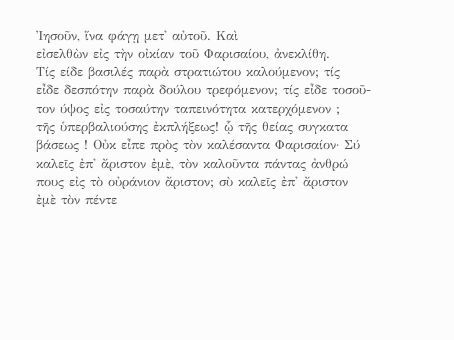Ἰησοῦν, ἵνα φάγῃ μετ' αὐτοῦ. Καὶ
εἰσελθὼν εἰς τὴν οἰκίαν τοῦ Φαρισαίου, ἀνεκλίθη.
Τίς είδε βασιλές παρὰ στρατιώτου καλούμενον; τίς
εἶδε δεσπότην παρὰ δούλου τρεφόμενον; τίς εἶδε τοσοῦ-
τον ύψος εἰς τοσαύτην ταπεινότητα κατερχόμενον ;
τῆς ὑπερβαλιούσης ἐκπλήξεως! ᾧ τῆς θείας συγκατα
βάσεως ! Οὐκ εἶπε πρὸς τὸν καλέσαντα Φαρισαίον· Σύ
καλεῖς ἐπ' ἄριστον ἐμὲ, τὸν καλοῦντα πάντας ἀνθρώ
πους εἰς τὸ οὐράνιον ἄριστον; σὺ καλεῖς ἐπ' ἄριστον
ἐμὲ τὸν πέντε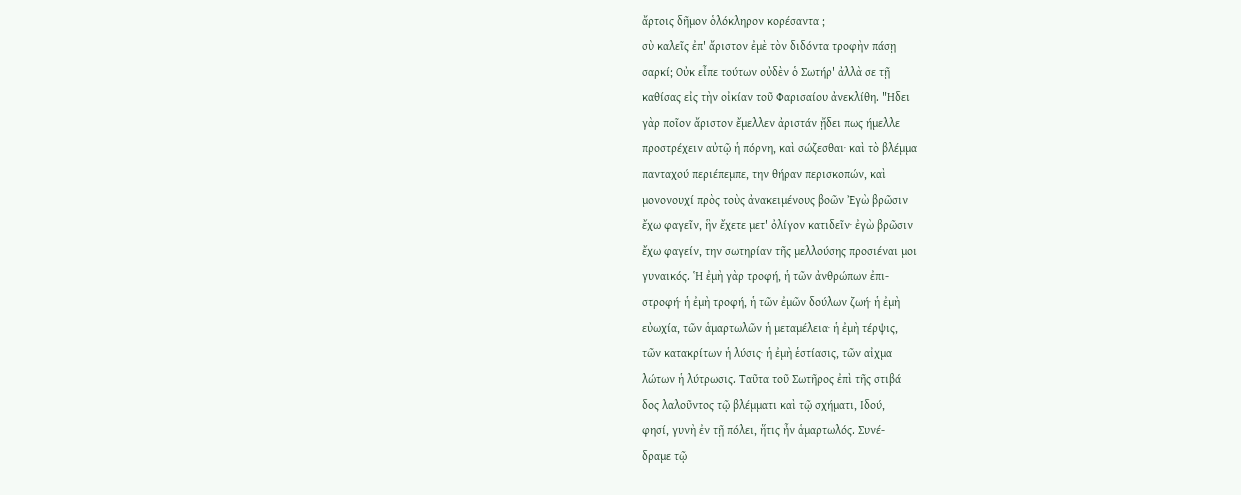ἄρτοις δῆμον ὁλόκληρον κορέσαντα ;
σὺ καλεῖς ἐπ' ἄριστον ἐμὲ τὸν διδόντα τροφὴν πάσῃ
σαρκί; Οὐκ εἶπε τούτων οὐδὲν ὁ Σωτήρ' ἀλλὰ σε τῇ
καθίσας εἰς τὴν οἰκίαν τοῦ Φαρισαίου ἀνεκλίθη. "Ηδει
γὰρ ποῖον ἄριστον ἔμελλεν ἀριστάν ᾔδει πως ήμελλε
προστρέχειν αὐτῷ ἡ πόρνη, καὶ σώζεσθαι· καὶ τὸ βλέμμα
πανταχού περιέπεμπε, την θήραν περισκοπών, καὶ
μονονουχί πρὸς τοὺς ἀνακειμένους βοῶν Ἐγὼ βρῶσιν
ἔχω φαγεῖν, ἣν ἔχετε μετ' ὀλίγον κατιδεῖν· ἐγὼ βρῶσιν
ἔχω φαγείν, την σωτηρίαν τῆς μελλούσης προσιέναι μοι
γυναικός. Ἡ ἐμὴ γὰρ τροφή, ἡ τῶν ἀνθρώπων ἐπι-
στροφή· ἡ ἐμὴ τροφή, ἡ τῶν ἐμῶν δούλων ζωή· ἡ ἐμὴ
εὐωχία, τῶν ἁμαρτωλῶν ἡ μεταμέλεια· ἡ ἐμὴ τέρψις,
τῶν κατακρίτων ἡ λύσις· ἡ ἐμὴ ἑστίασις, τῶν αἰχμα
λώτων ἡ λύτρωσις. Ταῦτα τοῦ Σωτῆρος ἐπὶ τῆς στιβά
δος λαλοῦντος τῷ βλέμματι καὶ τῷ σχήματι, Ιδού,
φησί, γυνὴ ἐν τῇ πόλει, ἥτις ἦν ἁμαρτωλός. Συνέ-
δραμε τῷ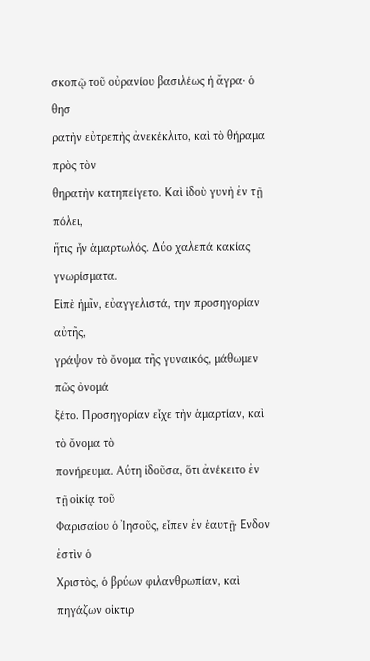σκοπῷ τοῦ οὐρανίου βασιλέως ἡ ἄγρα· ὁ θησ
ρατὴν εὐτρεπὴς ἀνεκέκλιτο, καὶ τὸ θήραμα πρὸς τὸν
θηρατὴν κατηπείγετο. Καὶ ἰδοὺ γυνὴ ἐν τῇ πόλει,
ἥτις ἦν ἁμαρτωλός. Δύο χαλεπά κακίας γνωρίσματα.
Εἰπὲ ἡμῖν, εὐαγγελιστά, την προσηγορίαν αὐτῆς,
γράψον τὸ ὄνομα τῆς γυναικός, μάθωμεν πῶς ὀνομά
ξέτο. Προσηγορίαν εἶχε τὴν ἁμαρτίαν, καὶ τὸ ὄνομα τὸ
πονήρευμα. Αύτη ἰδοῦσα, ὅτι ἀνέκειτο ἐν τῇ οἰκίᾳ τοῦ
Φαρισαίου ὁ Ἰησοῦς, εἶπεν ἐν ἑαυτῇ· Ενδον ἐστὶν ὁ
Χριστὸς, ὁ βρύων φιλανθρωπίαν, καὶ πηγάζων οἰκτιρ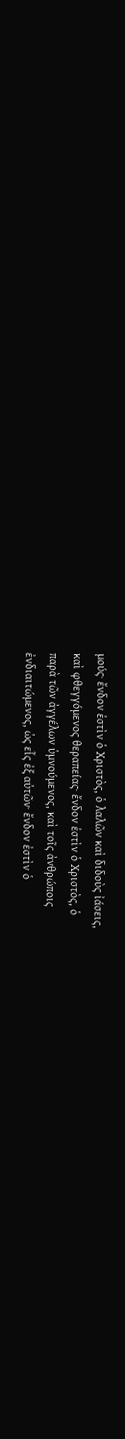μούς· ἔνδον ἐστὶν ὁ Χριστὸς, ὁ λαλῶν καὶ διδοὺς ἰάσεις,
καὶ φθεγγόμενος θεραπείας· ἔνδον ἐστὶν ὁ Χριστὸς, ὁ
παρὰ τῶν ἀγγέλων ὑμνούμενος, καὶ τοῖς ἀνθρώποις
ἐνδιαιτώμενος, ὡς εἷς ἐξ αὐτῶν· ἔνδον ἐστὶν ὁ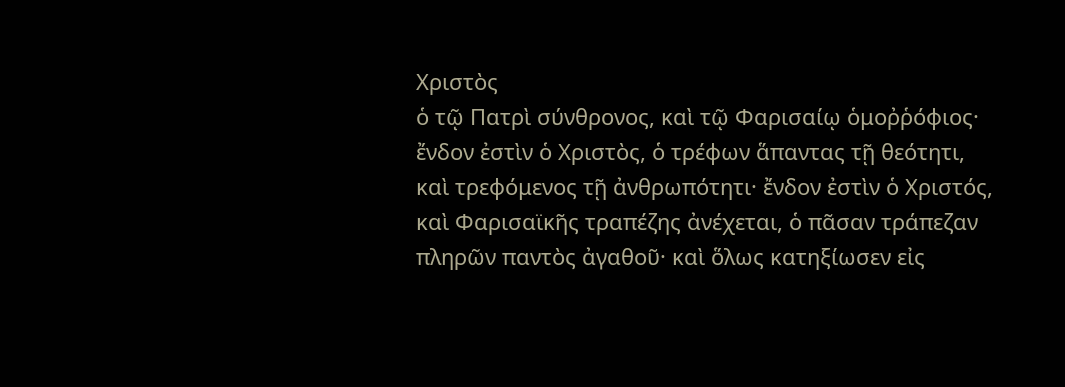Χριστὸς
ὁ τῷ Πατρὶ σύνθρονος, καὶ τῷ Φαρισαίῳ ὁμοῤῥόφιος·
ἔνδον ἐστὶν ὁ Χριστὸς, ὁ τρέφων ἅπαντας τῇ θεότητι,
καὶ τρεφόμενος τῇ ἀνθρωπότητι· ἔνδον ἐστὶν ὁ Χριστός,
καὶ Φαρισαϊκῆς τραπέζης ἀνέχεται, ὁ πᾶσαν τράπεζαν
πληρῶν παντὸς ἀγαθοῦ· καὶ ὅλως κατηξίωσεν εἰς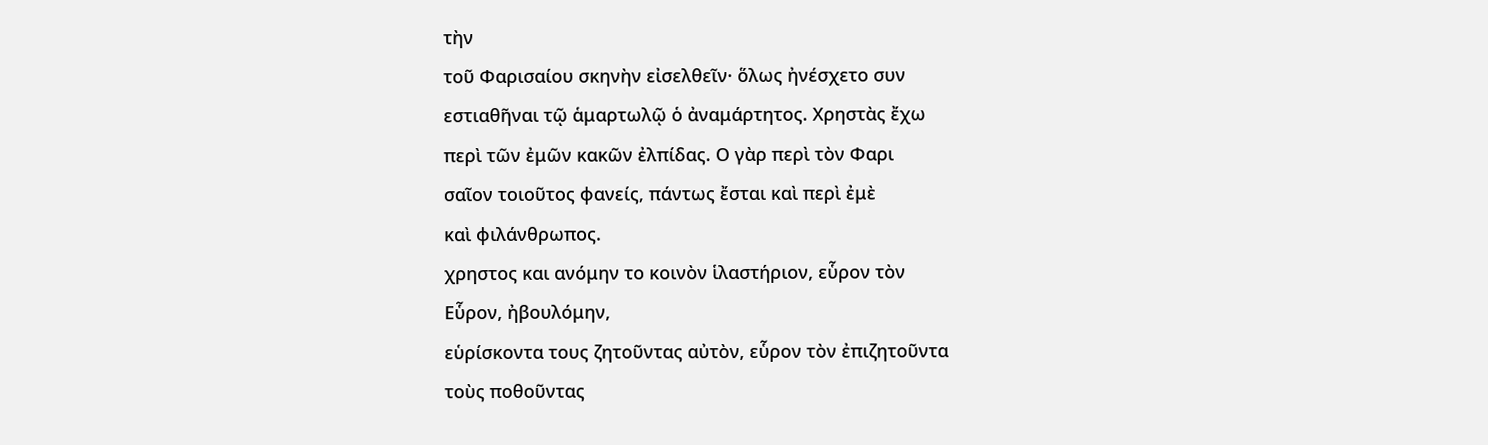τὴν
τοῦ Φαρισαίου σκηνὴν εἰσελθεῖν· ὅλως ἠνέσχετο συν
εστιαθῆναι τῷ ἁμαρτωλῷ ὁ ἀναμάρτητος. Χρηστὰς ἔχω
περὶ τῶν ἐμῶν κακῶν ἐλπίδας. Ο γὰρ περὶ τὸν Φαρι
σαῖον τοιοῦτος φανείς, πάντως ἔσται καὶ περὶ ἐμὲ
καὶ φιλάνθρωπος.
χρηστος και ανόμην το κοινὸν ἱλαστήριον, εὗρον τὸν
Εὗρον, ἠβουλόμην,
εὑρίσκοντα τους ζητοῦντας αὐτὸν, εὗρον τὸν ἐπιζητοῦντα
τοὺς ποθοῦντας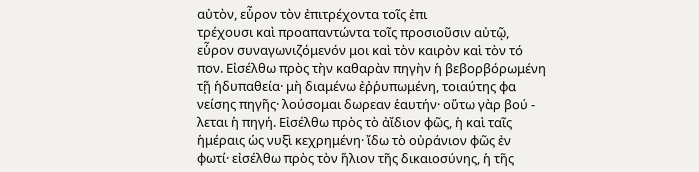αὐτὸν, εὗρον τὸν ἐπιτρέχοντα τοῖς ἐπι
τρέχουσι καὶ προαπαντώντα τοῖς προσιοῦσιν αὐτῷ,
εὗρον συναγωνιζόμενόν μοι καὶ τὸν καιρὸν καὶ τὸν τό
πον. Εἰσέλθω πρὸς τὴν καθαρὰν πηγὴν ἡ βεβορβόρωμένη
τῇ ἡδυπαθεία· μὴ διαμένω ἐῤῥυπωμένη, τοιαύτης φα
νείσης πηγῆς· λούσομαι δωρεαν ἑαυτήν· οὕτω γὰρ βού -
λεται ἡ πηγή. Εἰσέλθω πρὸς τὸ ἀἴδιον φῶς, ἡ καὶ ταῖς
ἡμέραις ὡς νυξὶ κεχρημένη· ἴδω τὸ οὐράνιον φῶς ἐν
φωτί· εἰσέλθω πρὸς τὸν ἥλιον τῆς δικαιοσύνης, ἡ τῆς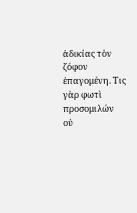ἀδικίας τὸν ζόφον ἐπαγομένη. Τις γὰρ φωτὶ προσομιλών
οὐ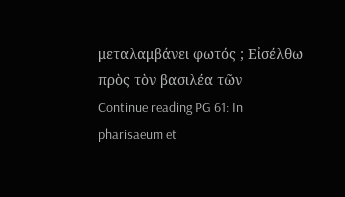μεταλαμβάνει φωτός ; Εἰσέλθω πρὸς τὸν βασιλέα τῶν
Continue reading PG 61: In pharisaeum et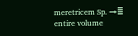meretricem Sp. →≣ entire volume